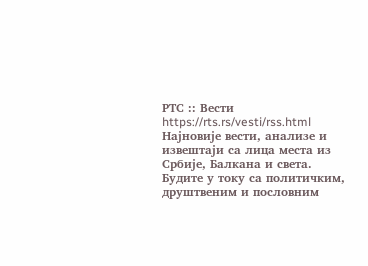РТС :: Вести https://rts.rs/vesti/rss.html Најновије вести, анализе и извештаји са лица места из Србије, Балкана и света. Будите у току са политичким, друштвеним и пословним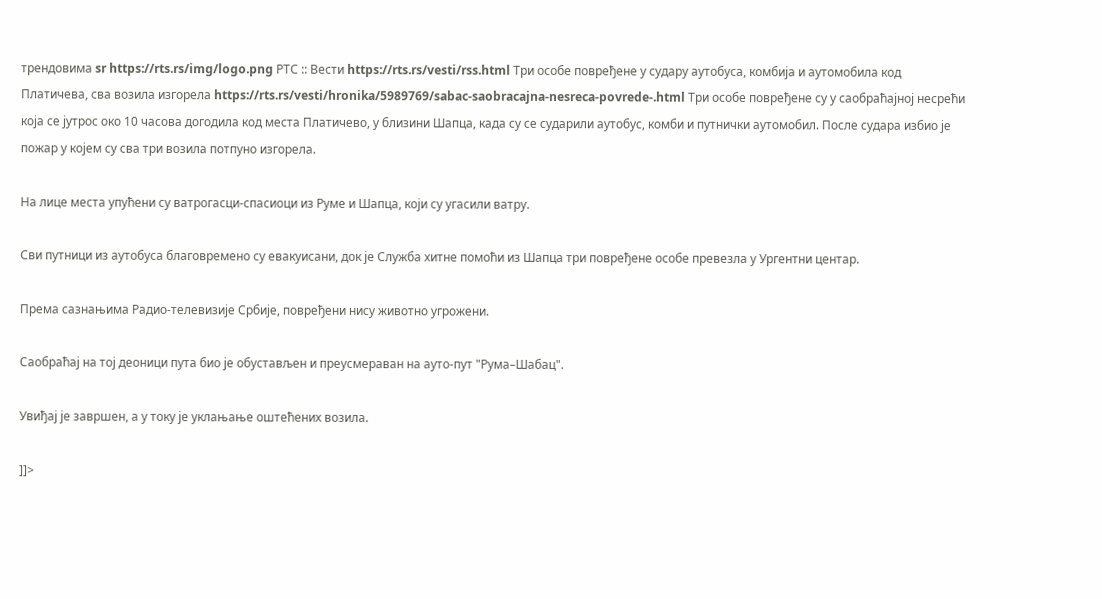трендовима sr https://rts.rs/img/logo.png РТС :: Вести https://rts.rs/vesti/rss.html Три особе повређене у судару аутобуса, комбија и аутомобила код Платичева, сва возила изгорела https://rts.rs/vesti/hronika/5989769/sabac-saobracajna-nesreca-povrede-.html Три особе повређене су у саобраћајној несрећи која се јутрос око 10 часова догодила код места Платичево, у близини Шапца, када су се сударили аутобус, комби и путнички аутомобил. После судара избио је пожар у којем су сва три возила потпуно изгорела.

На лице места упућени су ватрогасци-спасиоци из Руме и Шапца, који су угасили ватру.

Сви путници из аутобуса благовремено су евакуисани, док је Служба хитне помоћи из Шапца три повређене особе превезла у Ургентни центар.

Према сазнањима Радио-телевизије Србије, повређени нису животно угрожени.

Саобраћај на тој деоници пута био је обустављен и преусмераван на ауто-пут "Рума–Шабац".

Увиђај је завршен, а у току је уклањање оштећених возила.

]]>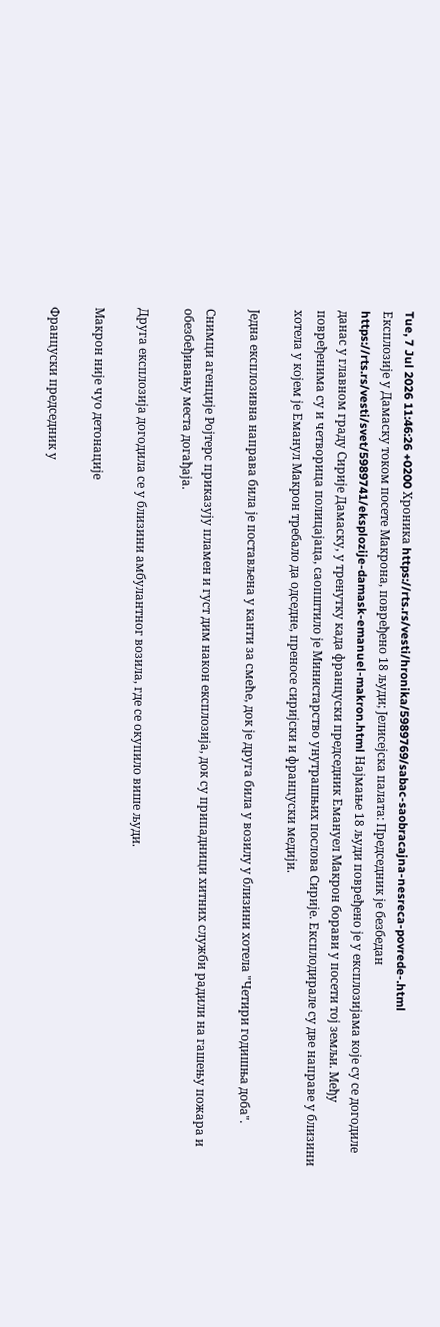Tue, 7 Jul 2026 11:46:26 +0200 Хроника https://rts.rs/vesti/hronika/5989769/sabac-saobracajna-nesreca-povrede-.html
Експлозије у Дамаску током посете Макрона, повређено 18 људи; Јелисејска палата: Председник је безбедан https://rts.rs/vesti/svet/5989741/eksplozije-damask-emanuel-makron.html Најмање 18 људи повређено је у експлозијама које су се догодиле данас у главном граду Сирије Дамаску, у тренутку када француски председник Емануел Макрон борави у посети тој земљи. Mеђу повређенима су и четворица полицајаца, саопштило је Министарство унутрашњих послова Сирије. Експлодирале су две направе у близини хотела у којем је Еманул Макрон требало да одседне, преносе сиријски и француски медији.

Једна експлозивна направа била је постављена у канти за смеће, док је друга била у возилу у близини хотела "Четири годишња доба".

Снимци агенције Ројтерс приказују пламен и густ дим након експлозија, док су припадници хитних служби радили на гашењу пожара и обезбеђивању места догађаја.

Друга експлозија догодила се у близини амбулантног возила, где се окупило више људи.

Макрон није чуо детонације

Француски председник у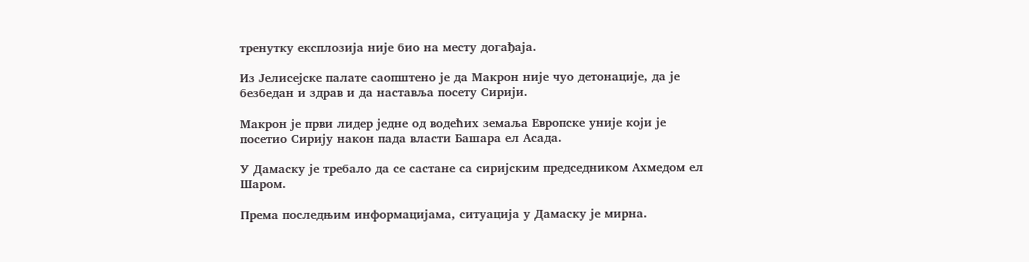тренутку експлозија није био на месту догађаја.

Из Јелисејске палате саопштено је да Макрон није чуо детонације, да је безбедан и здрав и да наставља посету Сирији.

Макрон је први лидер једне од водећих земаља Европске уније који је посетио Сирију након пада власти Башара ел Асада.

У Дамаску је требало да се састане са сиријским председником Ахмедом ел Шаром.

Према последњим информацијама, ситуација у Дамаску је мирна.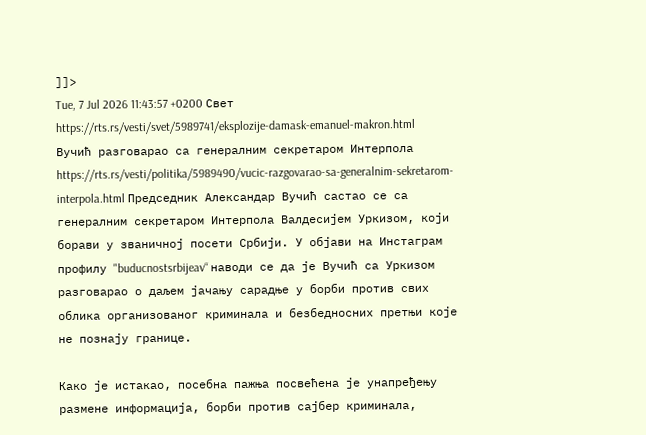]]>
Tue, 7 Jul 2026 11:43:57 +0200 Свет https://rts.rs/vesti/svet/5989741/eksplozije-damask-emanuel-makron.html
Вучић разговарао са генералним секретаром Интерпола https://rts.rs/vesti/politika/5989490/vucic-razgovarao-sa-generalnim-sekretarom-interpola.html Председник Александар Вучић састао се са генералним секретаром Интерпола Валдесијем Уркизом, који борави у званичној посети Србији. У објави на Инстаграм профилу "buducnostsrbijeav“ наводи се да је Вучић са Уркизом разговарао о даљем јачању сарадње у борби против свих облика организованог криминала и безбедносних претњи које не познају границе.

Како је истакао, посебна пажња посвећена је унапређењу размене информација, борби против сајбер криминала,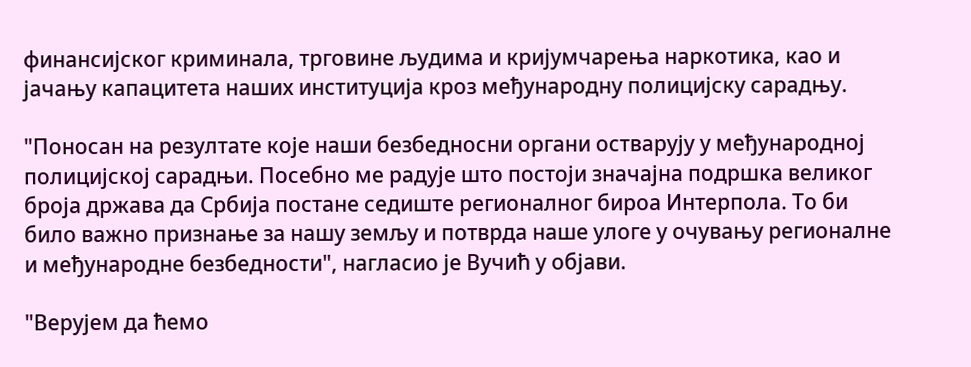финансијског криминала, трговине људима и кријумчарења наркотика, као и јачању капацитета наших институција кроз међународну полицијску сарадњу.

"Поносан на резултате које наши безбедносни органи остварују у међународној полицијској сарадњи. Посебно ме радује што постоји значајна подршка великог броја држава да Србија постане седиште регионалног бироа Интерпола. То би било важно признање за нашу земљу и потврда наше улоге у очувању регионалне и међународне безбедности", нагласио је Вучић у објави.

"Верујем да ћемо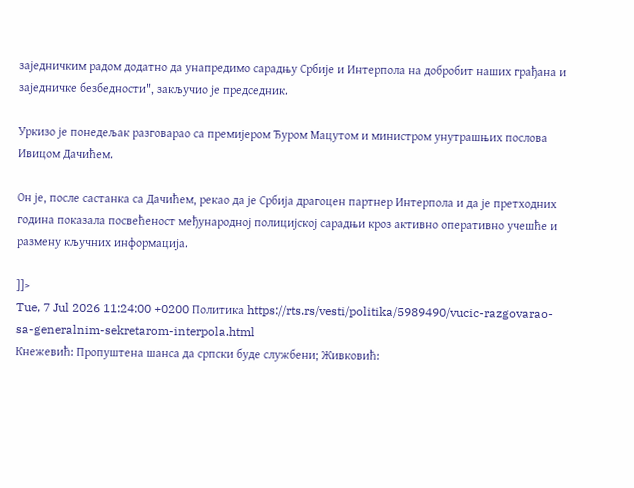заједничким радом додатно да унапредимо сарадњу Србије и Интерпола на добробит наших грађана и заједничке безбедности", закључио је председник.

Уркизо је понедељак разговарао са премијером Ђуром Мацутом и министром унутрашњих послова Ивицом Дачићем.

Он је, после састанка са Дачићем, рекао да је Србија драгоцен партнер Интерпола и да је претходних година показала посвећеност међународној полицијској сарадњи кроз активно оперативно учешће и размену кључних информација.

]]>
Tue, 7 Jul 2026 11:24:00 +0200 Политика https://rts.rs/vesti/politika/5989490/vucic-razgovarao-sa-generalnim-sekretarom-interpola.html
Кнежевић: Пропуштена шанса да српски буде службени; Живковић: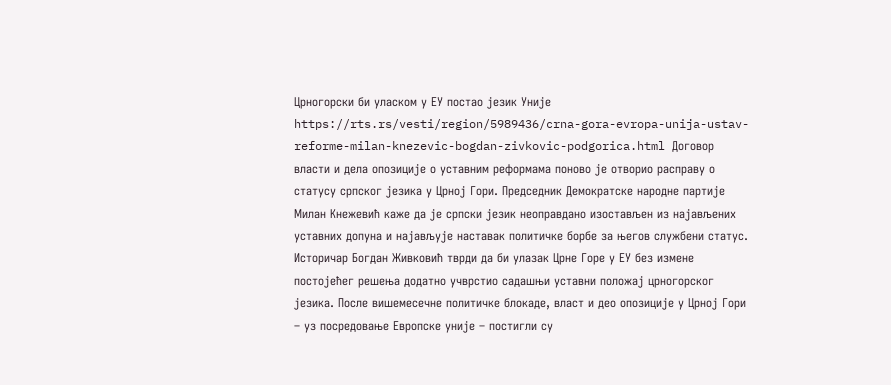Црногорски би уласком у ЕУ постао језик Уније https://rts.rs/vesti/region/5989436/crna-gora-evropa-unija-ustav-reforme-milan-knezevic-bogdan-zivkovic-podgorica.html Договор власти и дела опозиције о уставним реформама поново је отворио расправу о статусу српског језика у Црној Гори. Председник Демократске народне партије Милан Кнежевић каже да је српски језик неоправдано изостављен из најављених уставних допуна и најављује наставак политичке борбе за његов службени статус. Историчар Богдан Живковић тврди да би улазак Црне Горе у ЕУ без измене постојећег решења додатно учврстио садашњи уставни положај црногорског језика. После вишемесечне политичке блокаде, власт и део опозиције у Црној Гори – уз посредовање Европске уније – постигли су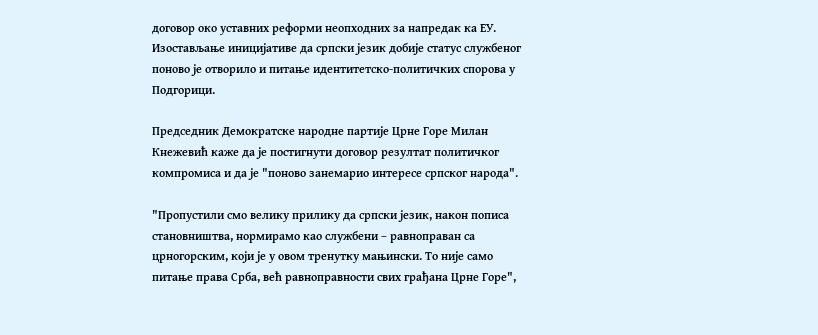договор око уставних реформи неопходних за напредак ка ЕУ. Изостављање иницијативе да српски језик добије статус службеног поново је отворило и питање идентитетско-политичких спорова у Подгорици.

Председник Демократске народне партије Црне Горе Милан Кнежевић каже да је постигнути договор резултат политичког компромиса и да је "поново занемарио интересе српског народа".

"Пропустили смо велику прилику да српски језик, након пописа становништва, нормирамо као службени – равноправан са црногорским, који је у овом тренутку мањински. То није само питање права Срба, већ равноправности свих грађана Црне Горе",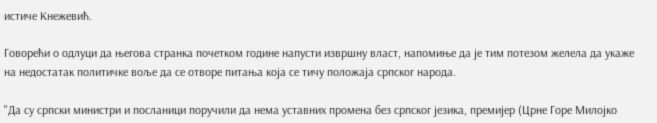истиче Кнежевић.

Говорећи о одлуци да његова странка почетком године напусти извршну власт, напомиње да је тим потезом желела да укаже на недостатак политичке воље да се отворе питања која се тичу положаја српског народа.

"Да су српски министри и посланици поручили да нема уставних промена без српског језика, премијер (Црне Горе Милојко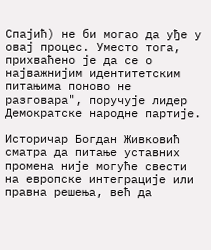Спајић) не би могао да уђе у овај процес. Уместо тога, прихваћено је да се о најважнијим идентитетским питањима поново не разговара", поручује лидер Демократске народне партије.

Историчар Богдан Живковић сматра да питање уставних промена није могуће свести на европске интеграције или правна решења, већ да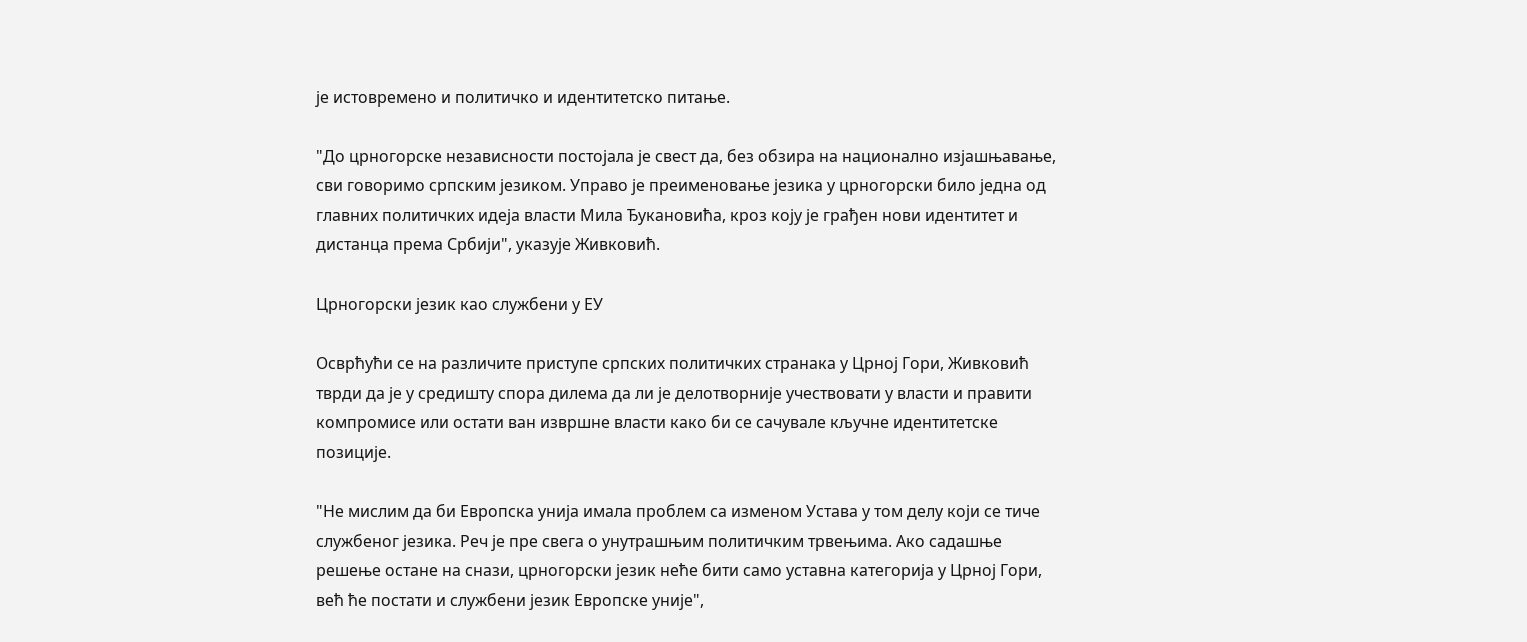је истовремено и политичко и идентитетско питање.

"До црногорске независности постојала је свест да, без обзира на национално изјашњавање, сви говоримо српским језиком. Управо је преименовање језика у црногорски било једна од главних политичких идеја власти Мила Ђукановића, кроз коју је грађен нови идентитет и дистанца према Србији", указује Живковић.

Црногорски језик као службени у ЕУ

Осврћући се на различите приступе српских политичких странака у Црној Гори, Живковић тврди да је у средишту спора дилема да ли је делотворније учествовати у власти и правити компромисе или остати ван извршне власти како би се сачувале кључне идентитетске позиције.

"Не мислим да би Европска унија имала проблем са изменом Устава у том делу који се тиче службеног језика. Реч је пре свега о унутрашњим политичким трвењима. Ако садашње решење остане на снази, црногорски језик неће бити само уставна категорија у Црној Гори, већ ће постати и службени језик Европске уније",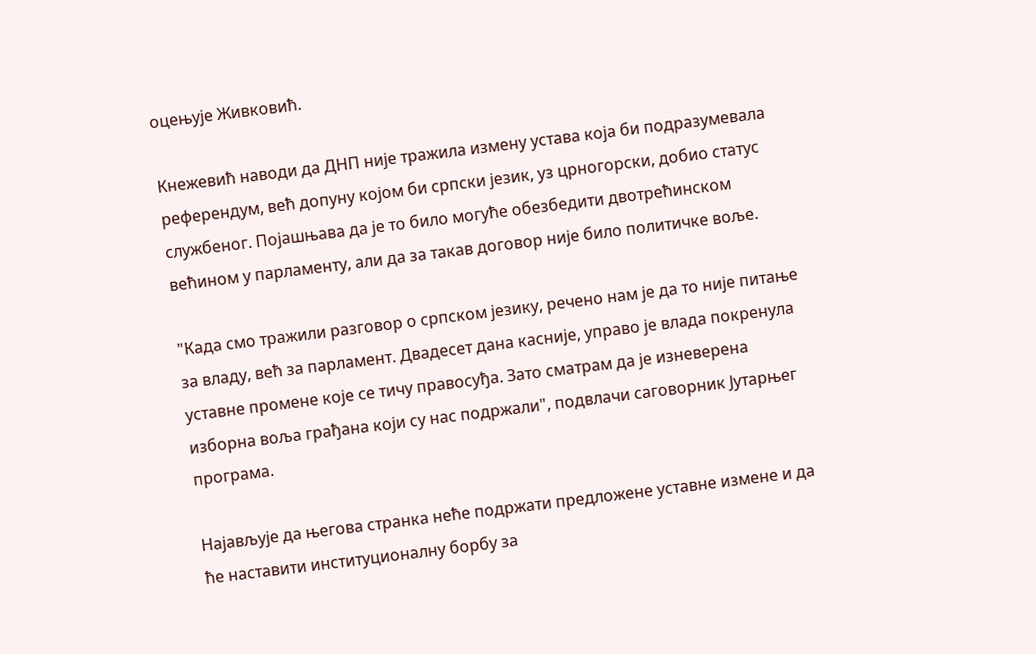оцењује Живковић.

Кнежевић наводи да ДНП није тражила измену устава која би подразумевала референдум, већ допуну којом би српски језик, уз црногорски, добио статус службеног. Појашњава да је то било могуће обезбедити двотрећинском већином у парламенту, али да за такав договор није било политичке воље.

"Када смо тражили разговор о српском језику, речено нам је да то није питање за владу, већ за парламент. Двадесет дана касније, управо је влада покренула уставне промене које се тичу правосуђа. Зато сматрам да је изневерена изборна воља грађана који су нас подржали", подвлачи саговорник Јутарњег програма.

Најављује да његова странка неће подржати предложене уставне измене и да ће наставити институционалну борбу за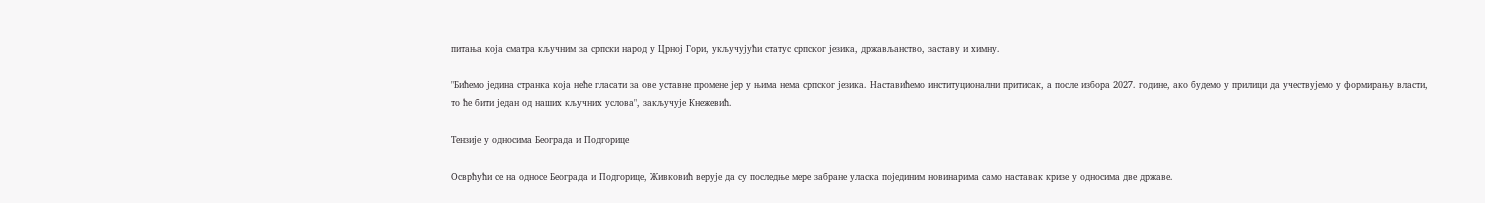питања која сматра кључним за српски народ у Црној Гори, укључујући статус српског језика, држављанство, заставу и химну.

"Бићемо једина странка која неће гласати за ове уставне промене јер у њима нема српског језика. Наставићемо институционални притисак, а после избора 2027. године, ако будемо у прилици да учествујемо у формирању власти, то ће бити један од наших кључних услова", закључује Кнежевић.

Тензије у односима Београда и Подгорице

Осврћући се на односе Београда и Подгорице, Живковић верује да су последње мере забране уласка појединим новинарима само наставак кризе у односима две државе.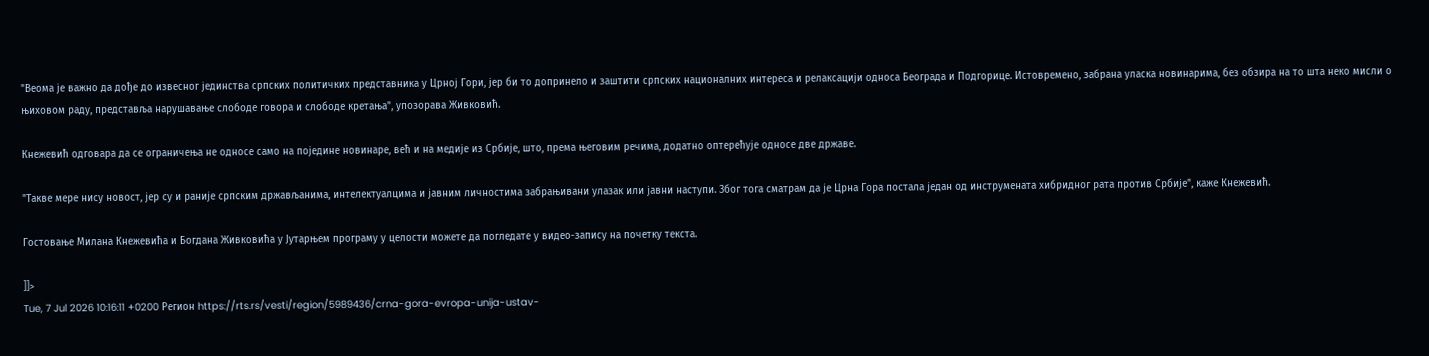"Веома је важно да дође до извесног јединства српских политичких представника у Црној Гори, јер би то допринело и заштити српских националних интереса и релаксацији односа Београда и Подгорице. Истовремено, забрана уласка новинарима, без обзира на то шта неко мисли о њиховом раду, представља нарушавање слободе говора и слободе кретања", упозорава Живковић.

Кнежевић одговара да се ограничења не односе само на поједине новинаре, већ и на медије из Србије, што, према његовим речима, додатно оптерећује односе две државе.

"Такве мере нису новост, јер су и раније српским држављанима, интелектуалцима и јавним личностима забрањивани улазак или јавни наступи. Због тога сматрам да је Црна Гора постала један од инструмената хибридног рата против Србије", каже Кнежевић.

Гостовање Милана Кнежевића и Богдана Живковића у Јутарњем програму у целости можете да погледате у видео-запису на почетку текста.

]]>
Tue, 7 Jul 2026 10:16:11 +0200 Регион https://rts.rs/vesti/region/5989436/crna-gora-evropa-unija-ustav-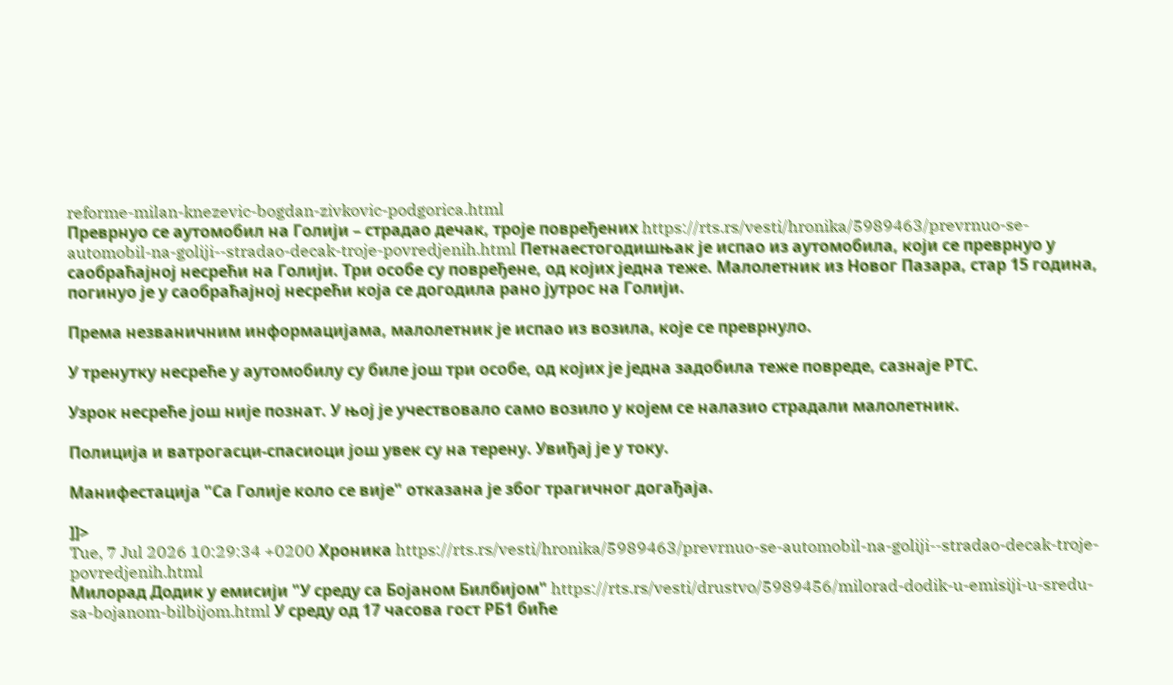reforme-milan-knezevic-bogdan-zivkovic-podgorica.html
Преврнуо се аутомобил на Голији – страдао дечак, троје повређених https://rts.rs/vesti/hronika/5989463/prevrnuo-se-automobil-na-goliji--stradao-decak-troje-povredjenih.html Петнаестогодишњак је испао из аутомобила, који се преврнуо у саобраћајној несрећи на Голији. Три особе су повређене, од којих једна теже. Малолетник из Новог Пазара, стар 15 година, погинуо је у саобраћајној несрећи која се догодила рано јутрос на Голији.

Према незваничним информацијама, малолетник је испао из возила, које се преврнуло.

У тренутку несреће у аутомобилу су биле још три особе, од којих је једна задобила теже повреде, сазнаје РТС.

Узрок несреће још није познат. У њој је учествовало само возило у којем се налазио страдали малолетник.

Полиција и ватрогасци-спасиоци још увек су на терену. Увиђај је у току.

Манифестација "Са Голије коло се вије" отказана је због трагичног догађаја.

]]>
Tue, 7 Jul 2026 10:29:34 +0200 Хроника https://rts.rs/vesti/hronika/5989463/prevrnuo-se-automobil-na-goliji--stradao-decak-troje-povredjenih.html
Милорад Додик у емисији "У среду са Бојаном Билбијом" https://rts.rs/vesti/drustvo/5989456/milorad-dodik-u-emisiji-u-sredu-sa-bojanom-bilbijom.html У среду од 17 часова гост РБ1 биће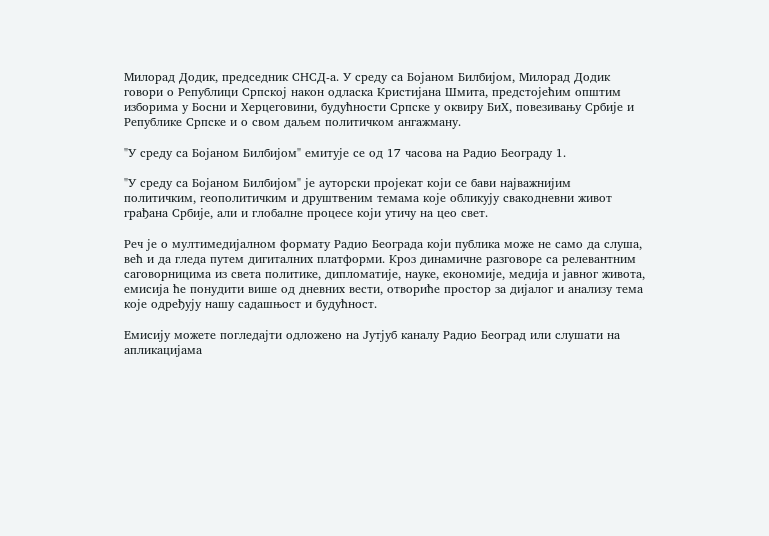Милорад Додик, председник СНСД-а. У среду са Бојаном Билбијом, Милорад Додик  говори о Републици Српској након одласка Кристијана Шмита, предстојећим општим изборима у Босни и Херцеговини, будућности Српске у оквиру БиХ, повезивању Србије и Републике Српске и о свом даљем политичком ангажману.

"У среду са Бојаном Билбијом" емитује се од 17 часова на Радио Београду 1.

"У среду са Бојаном Билбијом" је ауторски пројекат који се бави најважнијим политичким, геополитичким и друштвеним темама које обликују свакодневни живот грађана Србије, али и глобалне процесе који утичу на цео свет.

Реч је о мултимедијалном формату Радио Београда који публика може не само да слуша, већ и да гледа путем дигиталних платформи. Кроз динамичне разговоре са релевантним саговорницима из света политике, дипломатије, науке, економије, медија и јавног живота, емисија ће понудити више од дневних вести, отвориће простор за дијалог и анализу тема које одређују нашу садашњост и будућност.

Емисију можете погледајти одложено на Јутјуб каналу Радио Београд или слушати на апликацијама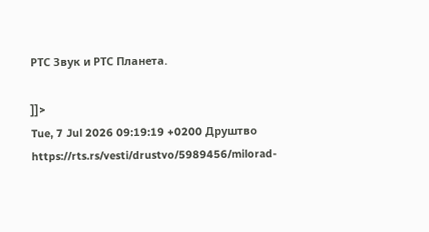РТС Звук и РТС Планета.

]]>
Tue, 7 Jul 2026 09:19:19 +0200 Друштво https://rts.rs/vesti/drustvo/5989456/milorad-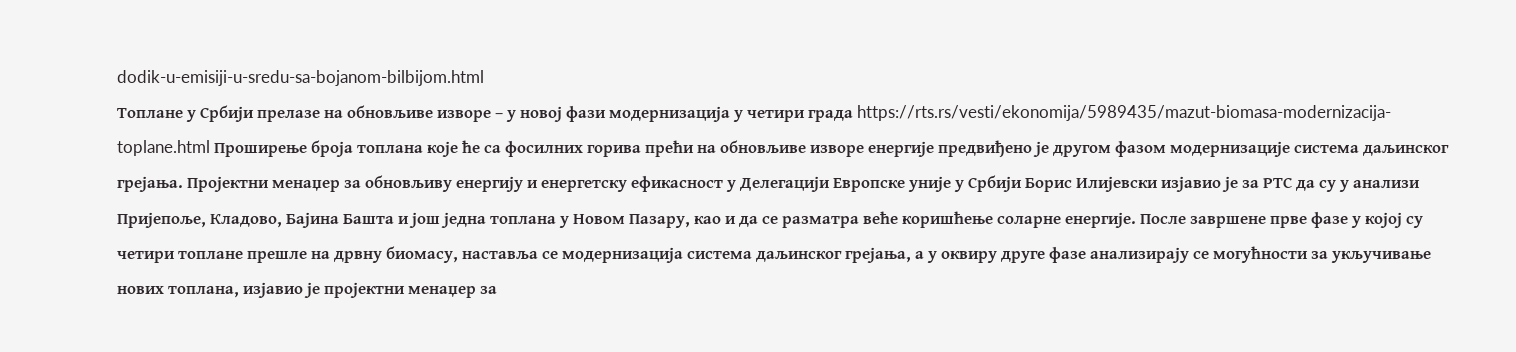dodik-u-emisiji-u-sredu-sa-bojanom-bilbijom.html
Топлане у Србији прелазе на обновљиве изворе – у новој фази модернизација у четири града https://rts.rs/vesti/ekonomija/5989435/mazut-biomasa-modernizacija-toplane.html Проширење броја топлана које ће са фосилних горива прећи на обновљиве изворе енергије предвиђено је другом фазом модернизације система даљинског грејања. Пројектни менаџер за обновљиву енергију и енергетску ефикасност у Делегацији Европске уније у Србији Борис Илијевски изјавио је за РТС да су у анализи Пријепоље, Кладово, Бајина Башта и још једна топлана у Новом Пазару, као и да се разматра веће коришћење соларне енергије. После завршене прве фазе у којој су четири топлане прешле на дрвну биомасу, наставља се модернизација система даљинског грејања, а у оквиру друге фазе анализирају се могућности за укључивање нових топлана, изјавио је пројектни менаџер за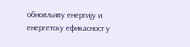обновљиву енергију и енергетску ефикасност у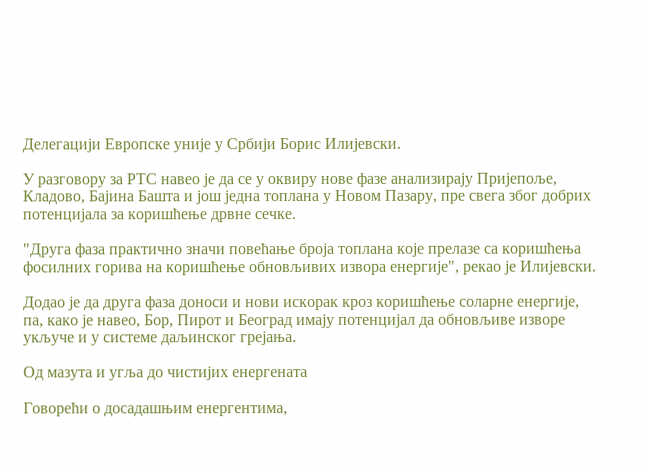Делегацији Европске уније у Србији Борис Илијевски.

У разговору за РТС навео је да се у оквиру нове фазе анализирају Пријепоље, Кладово, Бајина Башта и још једна топлана у Новом Пазару, пре свега због добрих потенцијала за коришћење дрвне сечке.

"Друга фаза практично значи повећање броја топлана које прелазе са коришћења фосилних горива на коришћење обновљивих извора енергије", рекао је Илијевски.

Додао је да друга фаза доноси и нови искорак кроз коришћење соларне енергије, па, како је навео, Бор, Пирот и Београд имају потенцијал да обновљиве изворе укључе и у системе даљинског грејања.

Од мазута и угља до чистијих енергената

Говорећи о досадашњим енергентима,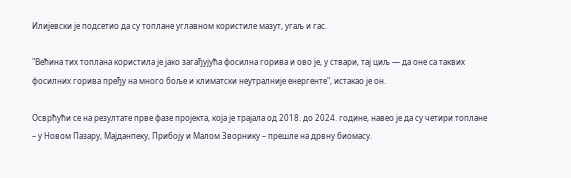Илијевски је подсетио да су топлане углавном користиле мазут, угаљ и гас.

"Већина тих топлана користила је јако загађујућа фосилна горива и ово је, у ствари, тај циљ — да оне са таквих фосилних горива пређу на много боље и климатски неутралније енергенте", истакао је он.

Осврћући се на резултате прве фазе пројекта, која је трајала од 2018. до 2024. године, навео је да су четири топлане – у Новом Пазару, Мајданпеку, Прибоју и Малом Зворнику – прешле на дрвну биомасу.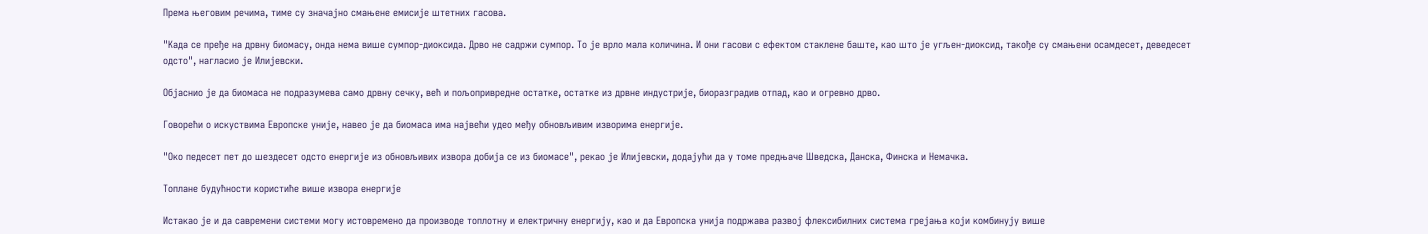Према његовим речима, тиме су значајно смањене емисије штетних гасова.

"Када се пређе на дрвну биомасу, онда нема више сумпор-диоксида. Дрво не садржи сумпор. То је врло мала количина. И они гасови с ефектом стаклене баште, као што је угљен-диоксид, такође су смањени осамдесет, деведесет одсто", нагласио је Илијевски.

Објаснио је да биомаса не подразумева само дрвну сечку, већ и пољопривредне остатке, остатке из дрвне индустрије, биоразградив отпад, као и огревно дрво.

Говорећи о искуствима Европске уније, навео је да биомаса има највећи удео међу обновљивим изворима енергије.

"Око педесет пет до шездесет одсто енергије из обновљивих извора добија се из биомасе", рекао је Илијевски, додајући да у томе предњаче Шведска, Данска, Финска и Немачка.

Топлане будућности користиће више извора енергије

Истакао је и да савремени системи могу истовремено да производе топлотну и електричну енергију, као и да Европска унија подржава развој флексибилних система грејања који комбинују више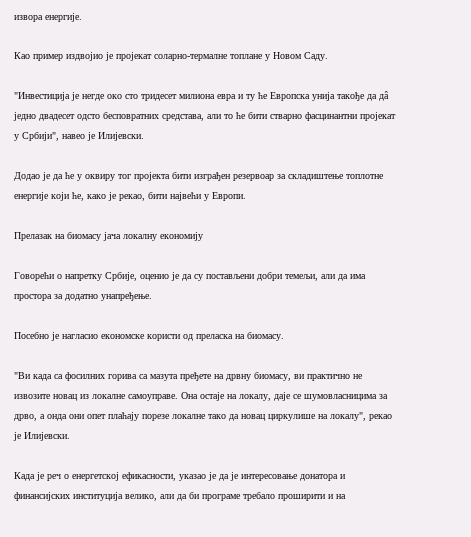извора енергије.

Као пример издвојио је пројекат соларно-термалне топлане у Новом Саду.

"Инвестиција је негде око сто тридесет милиона евра и ту ће Европска унија такође да дâ једно двадесет одсто бесповратних средстава, али то ће бити стварно фасцинантни пројекат у Србији", навео је Илијевски.

Додао је да ће у оквиру тог пројекта бити изграђен резервоар за складиштење топлотне енергије који ће, како је рекао, бити највећи у Европи.

Прелазак на биомасу јача локалну економију

Говорећи о напретку Србије, оценио је да су постављени добри темељи, али да има простора за додатно унапређење.

Посебно је нагласио економске користи од преласка на биомасу.

"Ви када са фосилних горива са мазута пређете на дрвну биомасу, ви практично не извозите новац из локалне самоуправе. Она остаје на локалу, даје се шумовласницима за дрво, а онда они опет плаћају порезе локалне тако да новац циркулише на локалу", рекао је Илијевски.

Када је реч о енергетској ефикасности, указао је да је интересовање донатора и финансијских институција велико, али да би програме требало проширити и на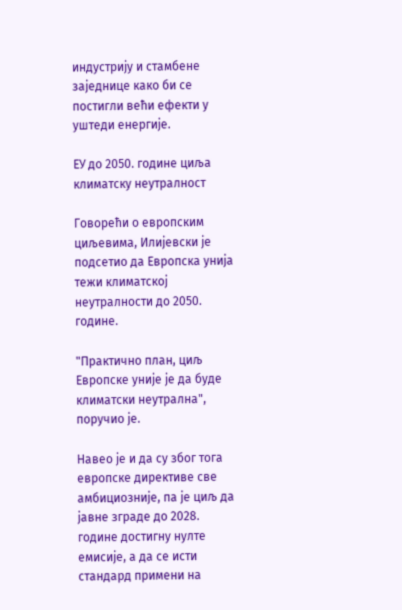индустрију и стамбене заједнице како би се постигли већи ефекти у уштеди енергије.

ЕУ до 2050. године циља климатску неутралност

Говорећи о европским циљевима, Илијевски је подсетио да Европска унија тежи климатској неутралности до 2050. године.

"Практично план, циљ Европске уније је да буде климатски неутрална", поручио је.

Навео је и да су због тога европске директиве све амбициозније, па је циљ да јавне зграде до 2028. године достигну нулте емисије, а да се исти стандард примени на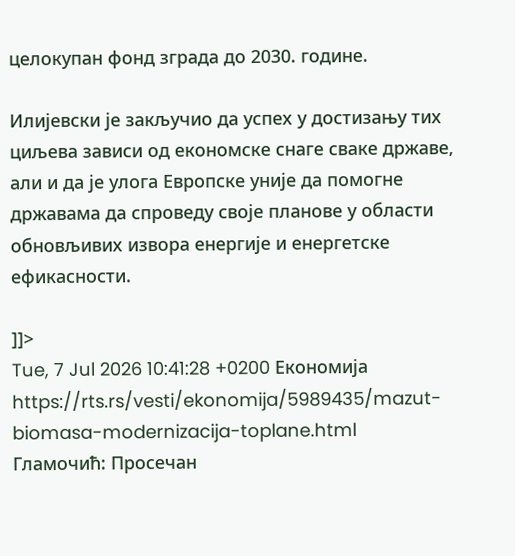целокупан фонд зграда до 2030. године.

Илијевски је закључио да успех у достизању тих циљева зависи од економске снаге сваке државе, али и да је улога Европске уније да помогне државама да спроведу своје планове у области обновљивих извора енергије и енергетске ефикасности.

]]>
Tue, 7 Jul 2026 10:41:28 +0200 Економија https://rts.rs/vesti/ekonomija/5989435/mazut-biomasa-modernizacija-toplane.html
Гламочић: Просечан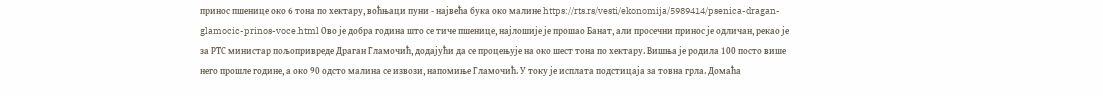принос пшенице око 6 тона по хектару, воћњаци пуни - највећа бука око малине https://rts.rs/vesti/ekonomija/5989414/psenica-dragan-glamocic-prinos-voce.html Ово је добра година што се тиче пшенице, најлошије је прошао Банат, али просечни принос је одличан, рекао је за РТС министар пољопривреде Драган Гламочић, додајући да се процењује на око шест тона по хектару. Вишња је родила 100 посто више него прошле године, а око 90 одсто малина се извози, напомиње Гламочић. У току је исплата подстицаја за товна грла. Домаћа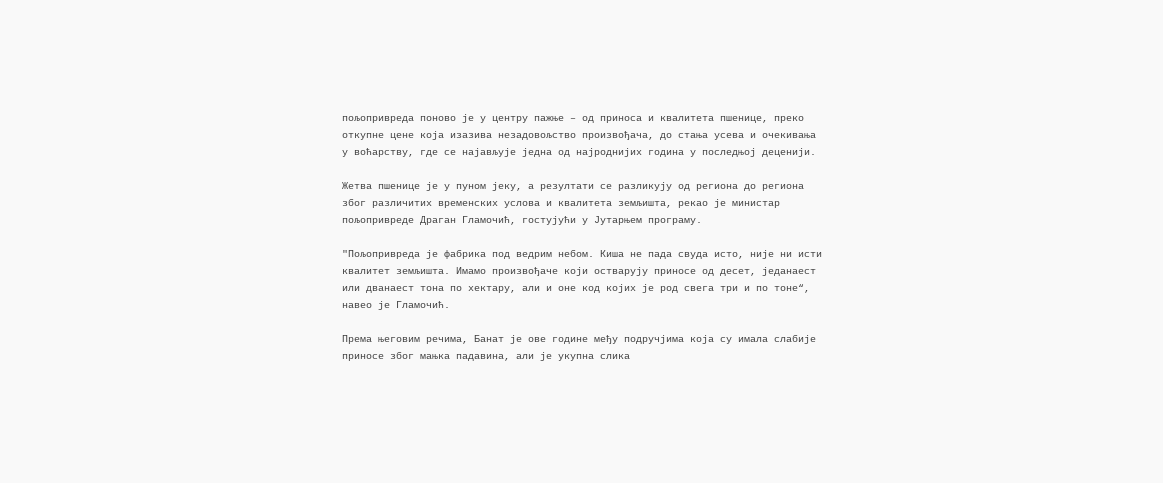пољопривреда поново је у центру пажње – од приноса и квалитета пшенице, преко откупне цене која изазива незадовољство произвођача, до стања усева и очекивања у воћарству, где се најављује једна од најроднијих година у последњој деценији.

Жетва пшенице је у пуном јеку, а резултати се разликују од региона до региона због различитих временских услова и квалитета земљишта, рекао је министар пољопривреде Драган Гламочић, гостујући у Јутарњем програму.

"Пољопривреда је фабрика под ведрим небом. Киша не пада свуда исто, није ни исти квалитет земљишта. Имамо произвођаче који остварују приносе од десет, једанаест или дванаест тона по хектару, али и оне код којих је род свега три и по тоне“, навео је Гламочић.

Према његовим речима, Банат је ове године међу подручјима која су имала слабије приносе због мањка падавина, али је укупна слика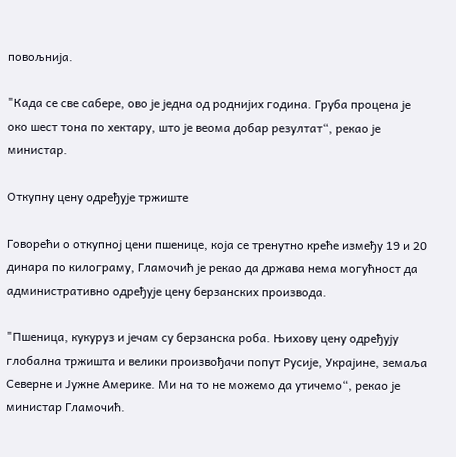повољнија.

"Када се све сабере, ово је једна од роднијих година. Груба процена је око шест тона по хектару, што је веома добар резултат“, рекао је министар.

Откупну цену одређује тржиште

Говорећи о откупној цени пшенице, која се тренутно креће између 19 и 20 динара по килограму, Гламочић је рекао да држава нема могућност да административно одређује цену берзанских производа.

"Пшеница, кукуруз и јечам су берзанска роба. Њихову цену одређују глобална тржишта и велики произвођачи попут Русије, Украјине, земаља Северне и Јужне Америке. Ми на то не можемо да утичемо“, рекао је министар Гламочић.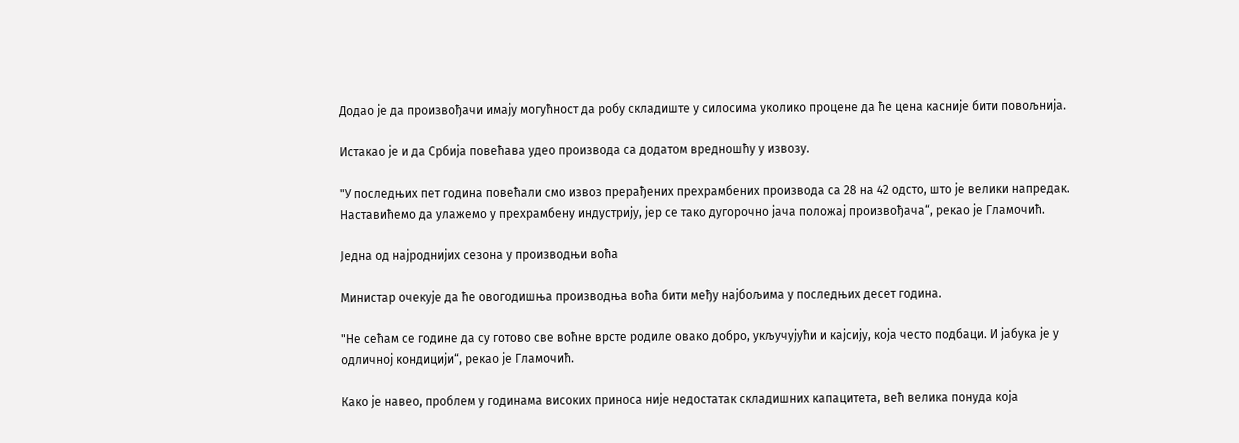Додао је да произвођачи имају могућност да робу складиште у силосима уколико процене да ће цена касније бити повољнија.

Истакао је и да Србија повећава удео производа са додатом вредношћу у извозу.

"У последњих пет година повећали смо извоз прерађених прехрамбених производа са 28 на 42 одсто, што је велики напредак. Наставићемо да улажемо у прехрамбену индустрију, јер се тако дугорочно јача положај произвођача“, рекао је Гламочић.

Једна од најроднијих сезона у производњи воћа

Министар очекује да ће овогодишња производња воћа бити међу најбољима у последњих десет година.

"Не сећам се године да су готово све воћне врсте родиле овако добро, укључујући и кајсију, која често подбаци. И јабука је у одличној кондицији“, рекао је Гламочић.

Како је навео, проблем у годинама високих приноса није недостатак складишних капацитета, већ велика понуда која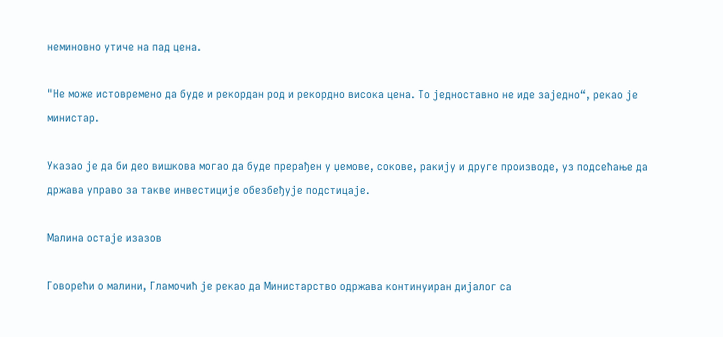неминовно утиче на пад цена.

"Не може истовремено да буде и рекордан род и рекордно висока цена. То једноставно не иде заједно“, рекао је министар.

Указао је да би део вишкова могао да буде прерађен у џемове, сокове, ракију и друге производе, уз подсећање да држава управо за такве инвестиције обезбеђује подстицаје.

Малина остаје изазов

Говорећи о малини, Гламочић је рекао да Министарство одржава континуиран дијалог са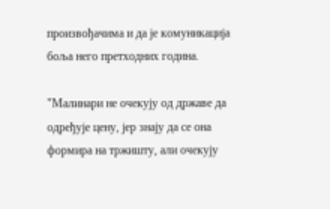произвођачима и да је комуникација боља него претходних година.

"Малинари не очекују од државе да одређује цену, јер знају да се она формира на тржишту, али очекују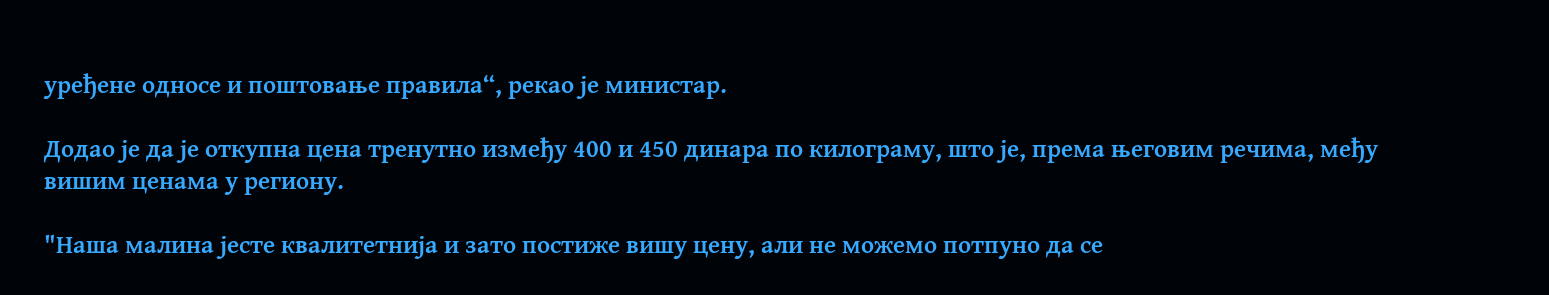уређене односе и поштовање правила“, рекао је министар.

Додао је да је откупна цена тренутно између 400 и 450 динара по килограму, што је, према његовим речима, међу вишим ценама у региону.

"Наша малина јесте квалитетнија и зато постиже вишу цену, али не можемо потпуно да се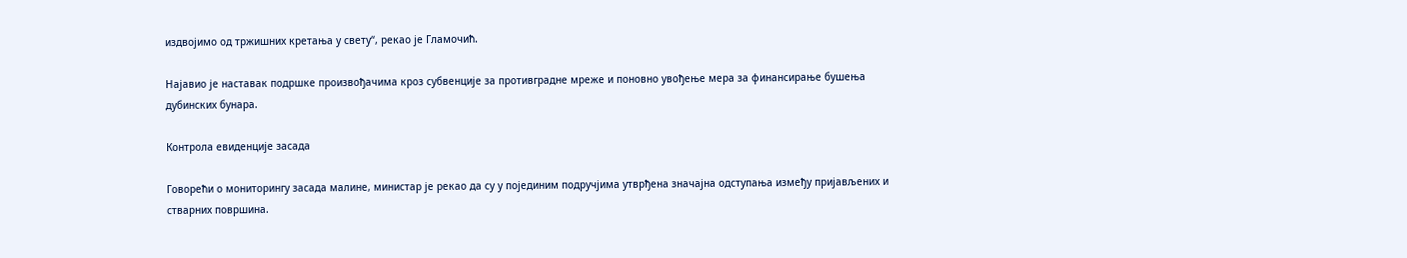издвојимо од тржишних кретања у свету“, рекао је Гламочић.

Најавио је наставак подршке произвођачима кроз субвенције за противградне мреже и поновно увођење мера за финансирање бушења дубинских бунара.

Контрола евиденције засада

Говорећи о мониторингу засада малине, министар је рекао да су у појединим подручјима утврђена значајна одступања између пријављених и стварних површина.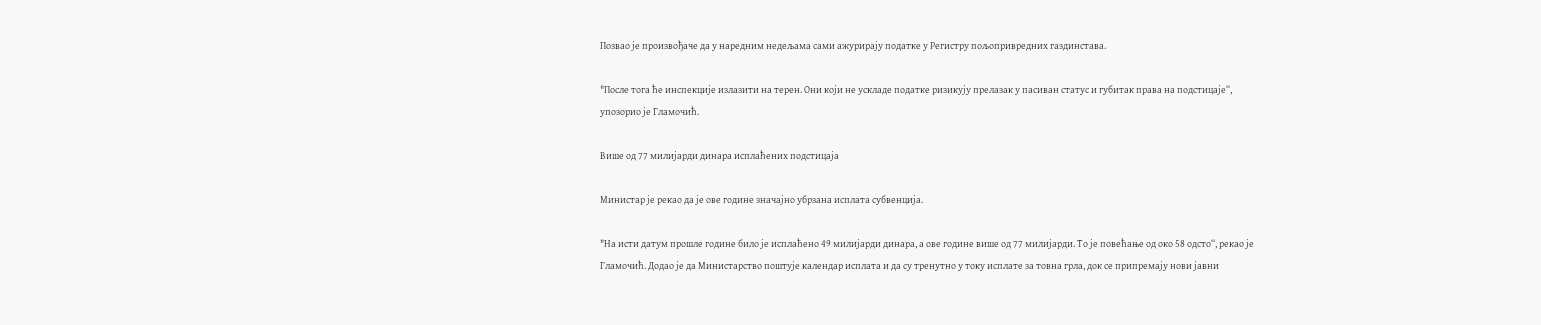Позвао је произвођаче да у наредним недељама сами ажурирају податке у Регистру пољопривредних газдинстава.

"После тога ће инспекције излазити на терен. Они који не ускладе податке ризикују прелазак у пасиван статус и губитак права на подстицаје“, упозорио је Гламочић.

Више од 77 милијарди динара исплаћених подстицаја

Министар је рекао да је ове године значајно убрзана исплата субвенција.

"На исти датум прошле године било је исплаћено 49 милијарди динара, а ове године више од 77 милијарди. То је повећање од око 58 одсто“, рекао је Гламочић. Додао је да Министарство поштује календар исплата и да су тренутно у току исплате за товна грла, док се припремају нови јавни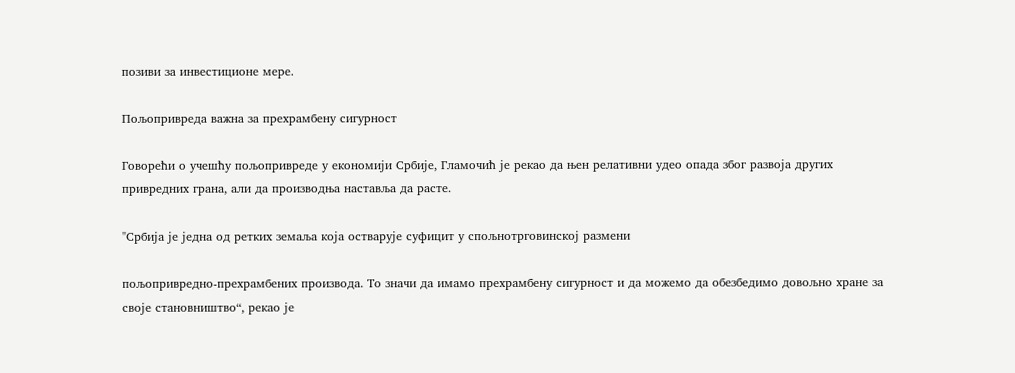позиви за инвестиционе мере.

Пољопривреда важна за прехрамбену сигурност

Говорећи о учешћу пољопривреде у економији Србије, Гламочић је рекао да њен релативни удео опада због развоја других привредних грана, али да производња наставља да расте.

"Србија је једна од ретких земаља која остварује суфицит у спољнотрговинској размени

пољопривредно-прехрамбених производа. То значи да имамо прехрамбену сигурност и да можемо да обезбедимо довољно хране за своје становништво“, рекао је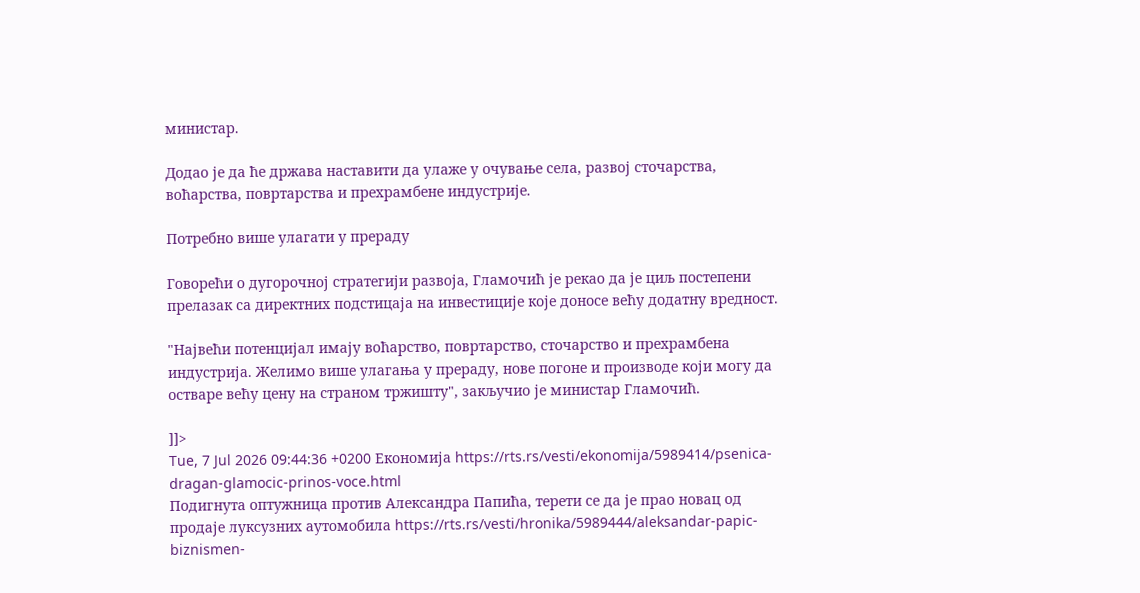министар.

Додао је да ће држава наставити да улаже у очување села, развој сточарства, воћарства, повртарства и прехрамбене индустрије.

Потребно више улагати у прераду

Говорећи о дугорочној стратегији развоја, Гламочић је рекао да је циљ постепени прелазак са директних подстицаја на инвестиције које доносе већу додатну вредност.

"Највећи потенцијал имају воћарство, повртарство, сточарство и прехрамбена индустрија. Желимо више улагања у прераду, нове погоне и производе који могу да остваре већу цену на страном тржишту", закључио је министар Гламочић.

]]>
Tue, 7 Jul 2026 09:44:36 +0200 Економија https://rts.rs/vesti/ekonomija/5989414/psenica-dragan-glamocic-prinos-voce.html
Подигнута оптужница против Александра Папића, терети се да је прао новац од продаје луксузних аутомобила https://rts.rs/vesti/hronika/5989444/aleksandar-papic-biznismen-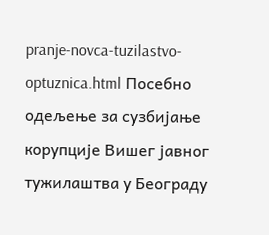pranje-novca-tuzilastvo-optuznica.html Посебно одељење за сузбијање корупције Вишег јавног тужилаштва у Београду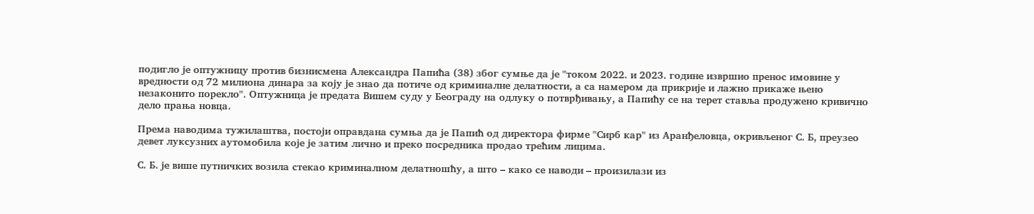подигло је оптужницу против бизнисмена Александра Папића (38) због сумње да је "током 2022. и 2023. године извршио пренос имовине у вредности од 72 милиона динара за коју је знао да потиче од криминалне делатности, а са намером да прикрије и лажно прикаже њено незаконито порекло". Оптужница је предата Вишем суду у Београду на одлуку о потврђивању, а Папићу се на терет ставља продужено кривично дело прања новца.

Према наводима тужилаштва, постоји оправдана сумња да је Папић од директора фирме "Сирб кар" из Аранђеловца, окривљеног С. Б, преузео девет луксузних аутомобила које је затим лично и преко посредника продао трећим лицима.

С. Б. је више путничких возила стекао криминалном делатношћу, а што – како се наводи – произилази из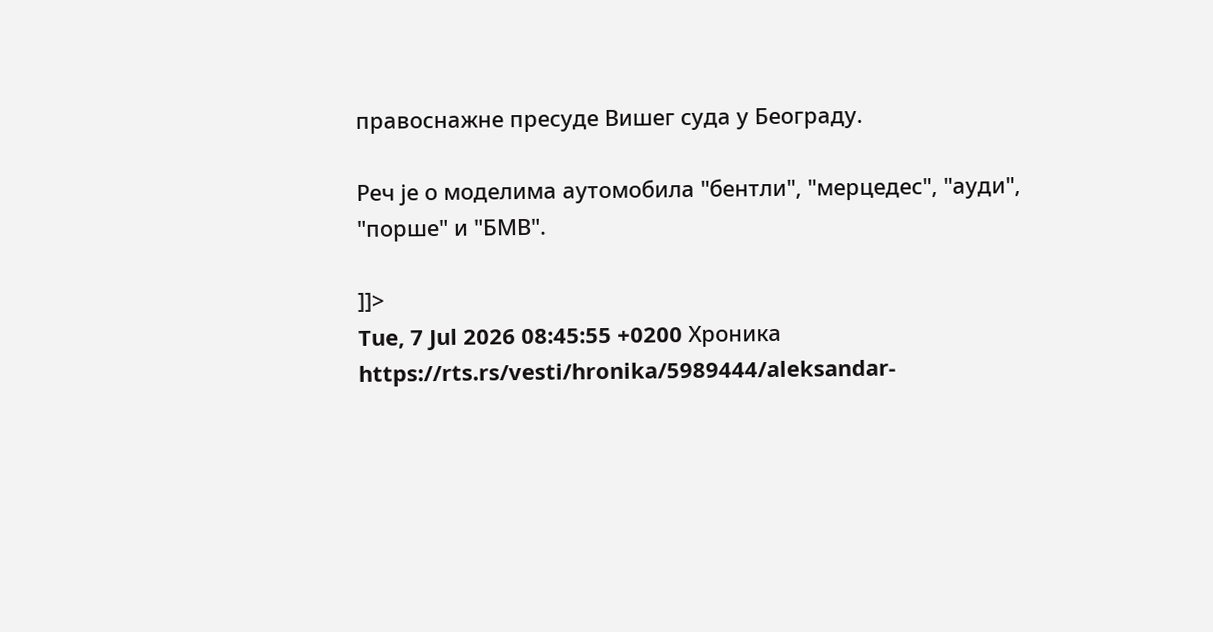правоснажне пресуде Вишег суда у Београду.

Реч је о моделима аутомобила "бентли", "мерцедес", "ауди", "порше" и "БМВ".

]]>
Tue, 7 Jul 2026 08:45:55 +0200 Хроника https://rts.rs/vesti/hronika/5989444/aleksandar-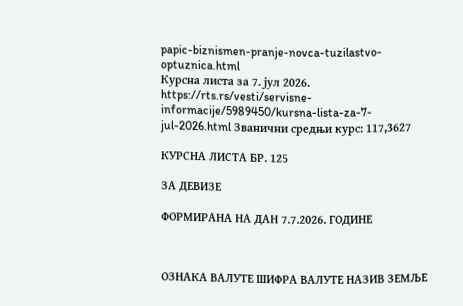papic-biznismen-pranje-novca-tuzilastvo-optuznica.html
Курсна листа за 7. јул 2026. https://rts.rs/vesti/servisne-informacije/5989450/kursna-lista-za-7-jul-2026.html Званични средњи курс: 117,3627

КУРСНА ЛИСТА БР. 125

ЗА ДЕВИЗЕ

ФОРМИРАНА НА ДАН 7.7.2026. ГОДИНЕ



ОЗНАКА ВАЛУТЕ ШИФРА ВАЛУТЕ НАЗИВ ЗЕМЉЕ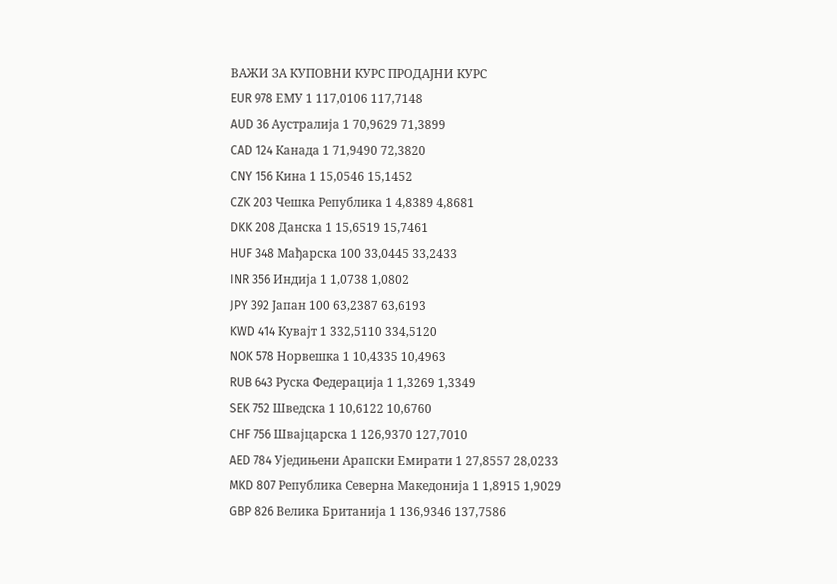ВАЖИ ЗА КУПОВНИ КУРС ПРОДАЈНИ КУРС
EUR 978 ЕМУ 1 117,0106 117,7148
AUD 36 Аустралија 1 70,9629 71,3899
CAD 124 Канада 1 71,9490 72,3820
CNY 156 Кина 1 15,0546 15,1452
CZK 203 Чешка Република 1 4,8389 4,8681
DKK 208 Данска 1 15,6519 15,7461
HUF 348 Мађарска 100 33,0445 33,2433
INR 356 Индија 1 1,0738 1,0802
JPY 392 Јапан 100 63,2387 63,6193
KWD 414 Кувајт 1 332,5110 334,5120
NOK 578 Норвешка 1 10,4335 10,4963
RUB 643 Руска Федерација 1 1,3269 1,3349
SEK 752 Шведска 1 10,6122 10,6760
CHF 756 Швајцарска 1 126,9370 127,7010
AED 784 Уједињени Арапски Емирати 1 27,8557 28,0233
MKD 807 Република Северна Македонија 1 1,8915 1,9029
GBP 826 Велика Британија 1 136,9346 137,7586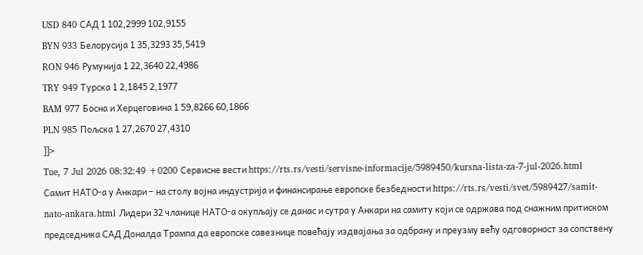USD 840 САД 1 102,2999 102,9155
BYN 933 Белорусија 1 35,3293 35,5419
RON 946 Румунија 1 22,3640 22,4986
TRY 949 Турска 1 2,1845 2,1977
BAM 977 Босна и Херцеговина 1 59,8266 60,1866
PLN 985 Пољска 1 27,2670 27,4310
]]>
Tue, 7 Jul 2026 08:32:49 +0200 Сервисне вести https://rts.rs/vesti/servisne-informacije/5989450/kursna-lista-za-7-jul-2026.html
Самит НАТО-а у Анкари – на столу војна индустрија и финансирање европске безбедности https://rts.rs/vesti/svet/5989427/samit-nato-ankara.html Лидери 32 чланице НАТО-а окупљају се данас и сутра у Анкари на самиту који се одржава под снажним притиском председника САД Доналда Трампа да европске савезнице повећају издвајања за одбрану и преузму већу одговорност за сопствену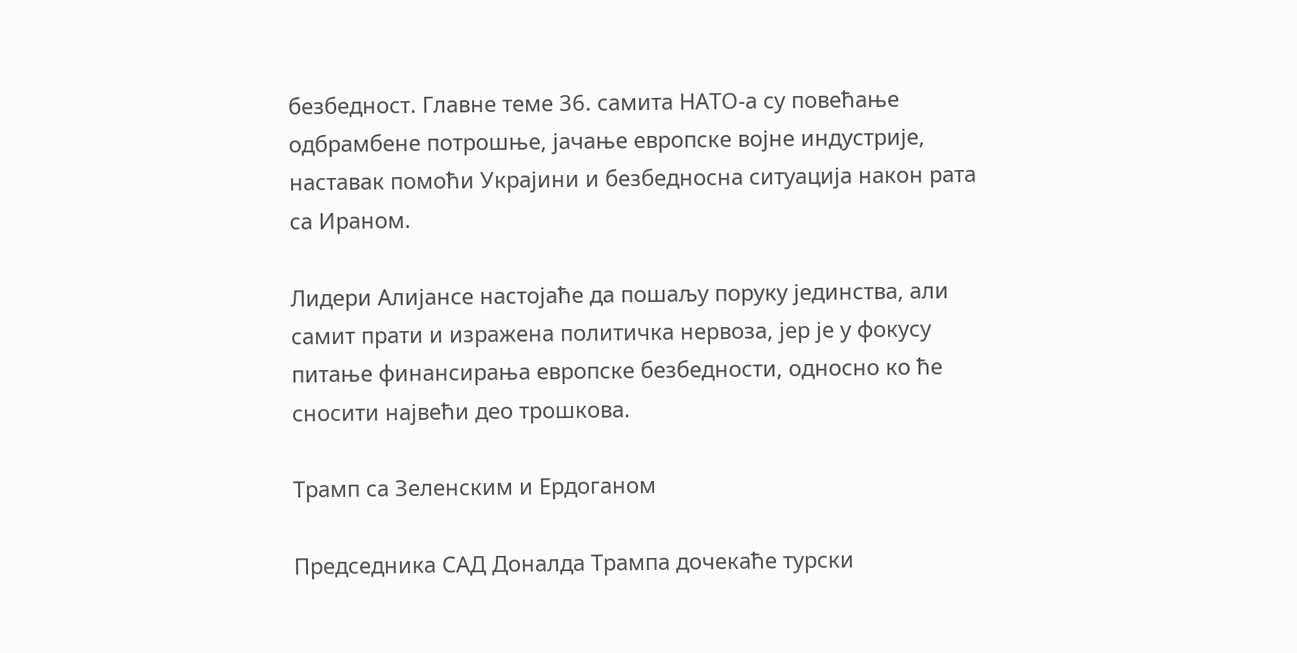безбедност. Главне теме 36. самита НАТО-а су повећање одбрамбене потрошње, јачање европске војне индустрије, наставак помоћи Украјини и безбедносна ситуација након рата са Ираном.

Лидери Алијансе настојаће да пошаљу поруку јединства, али самит прати и изражена политичка нервоза, јер је у фокусу питање финансирања европске безбедности, односно ко ће сносити највећи део трошкова.

Трамп са Зеленским и Ердоганом

Председника САД Доналда Трампа дочекаће турски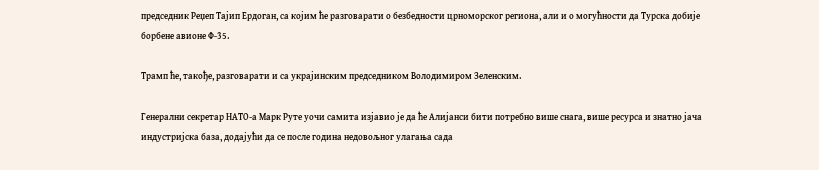председник Реџеп Тајип Ердоган, са којим ће разговарати о безбедности црноморског региона, али и о могућности да Турска добије борбене авионе Ф-35.

Трамп ће, такође, разговарати и са украјинским председником Володимиром Зеленским.

Генерални секретар НАТО-а Марк Руте уочи самита изјавио је да ће Алијанси бити потребно више снага, више ресурса и знатно јача индустријска база, додајући да се после година недовољног улагања сада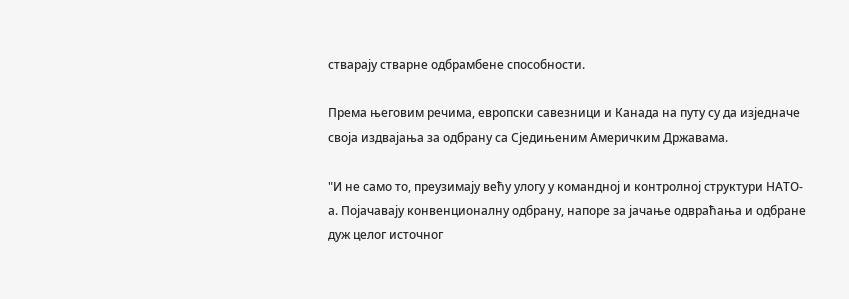стварају стварне одбрамбене способности.

Према његовим речима, европски савезници и Канада на путу су да изједначе своја издвајања за одбрану са Сједињеним Америчким Државама.

"И не само то, преузимају већу улогу у командној и контролној структури НАТО-а. Појачавају конвенционалну одбрану, напоре за јачање одвраћања и одбране дуж целог источног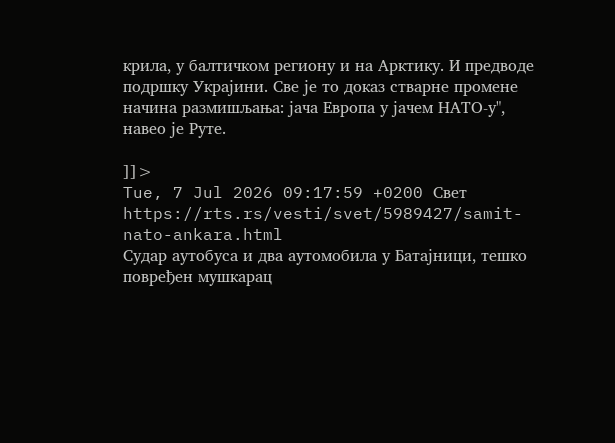крила, у балтичком региону и на Арктику. И предводе подршку Украјини. Све је то доказ стварне промене начина размишљања: јача Европа у јачем НАТО-у", навео је Руте.

]]>
Tue, 7 Jul 2026 09:17:59 +0200 Свет https://rts.rs/vesti/svet/5989427/samit-nato-ankara.html
Судар аутобуса и два аутомобила у Батајници, тешко повређен мушкарац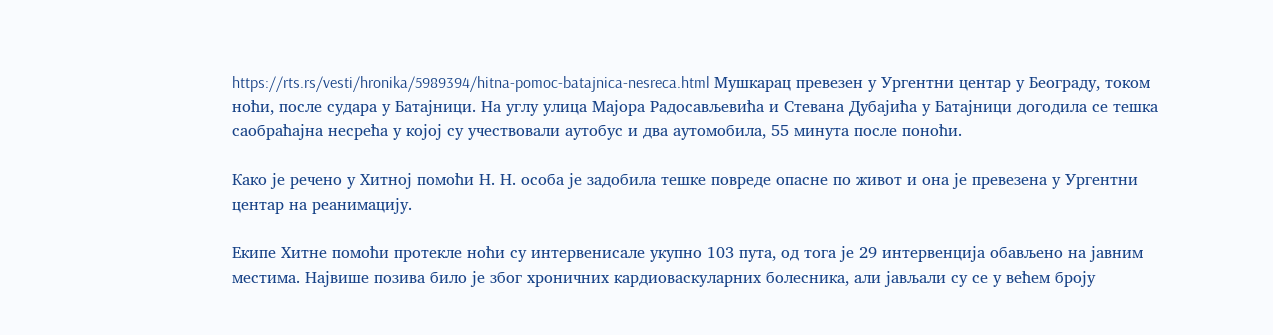https://rts.rs/vesti/hronika/5989394/hitna-pomoc-batajnica-nesreca.html Мушкарац превезен у Ургентни центар у Београду, током ноћи, после судара у Батајници. На углу улица Мајора Радосављевића и Стевана Дубајића у Батајници догодила се тешка саобраћајна несрећа у којој су учествовали аутобус и два аутомобила, 55 минута после поноћи.

Како је речено у Хитној помоћи Н. Н. особа је задобила тешке повреде опасне по живот и она је превезена у Ургентни центар на реанимацију.

Екипе Хитне помоћи протекле ноћи су интервенисале укупно 103 пута, од тога је 29 интервенција обављено на јавним местима. Највише позива било је због хроничних кардиоваскуларних болесника, али јављали су се у већем броју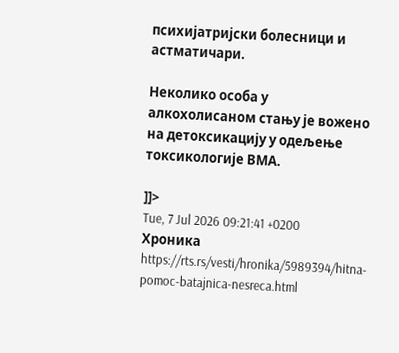психијатријски болесници и астматичари.

Неколико особа у алкохолисаном стању је вожено на детоксикацију у одељење токсикологије ВМА.

]]>
Tue, 7 Jul 2026 09:21:41 +0200 Хроника https://rts.rs/vesti/hronika/5989394/hitna-pomoc-batajnica-nesreca.html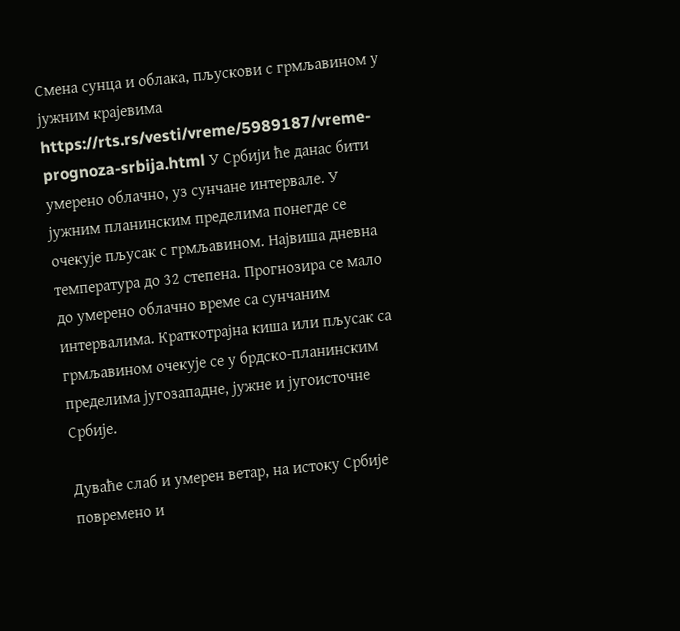Смена сунца и облака, пљускови с грмљавином у јужним крајевима https://rts.rs/vesti/vreme/5989187/vreme-prognoza-srbija.html У Србији ће данас бити умерено облачно, уз сунчане интервале. У јужним планинским пределима понегде се очекује пљусак с грмљавином. Највиша дневна температура до 32 степена. Прогнозира се мало до умерено облачно време са сунчаним интервалима. Краткотрајна киша или пљусак са грмљавином очекује се у брдско-планинским пределима југозападне, јужне и југоисточне Србије.

Дуваће слаб и умерен ветар, на истоку Србије повремено и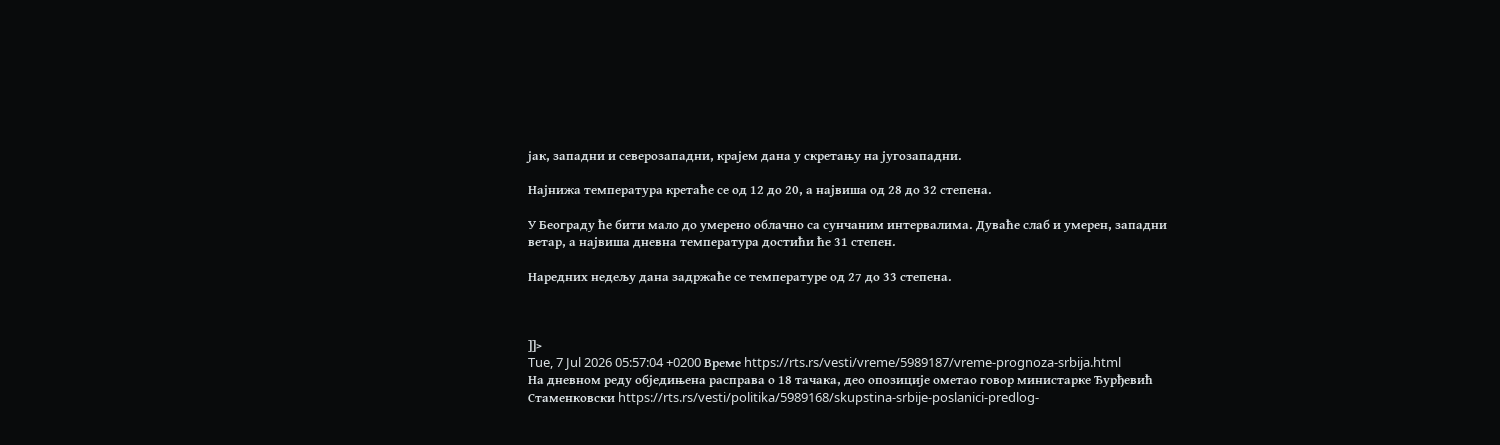јак, западни и северозападни, крајем дана у скретању на југозападни.

Најнижа температура кретаће се од 12 до 20, а највиша од 28 до 32 степена.

У Београду ће бити мало до умерено облачно са сунчаним интервалима. Дуваће слаб и умерен, западни ветар, а највиша дневна температура достићи ће 31 степен.

Наредних недељу дана задржаће се температуре од 27 до 33 степена.



]]>
Tue, 7 Jul 2026 05:57:04 +0200 Време https://rts.rs/vesti/vreme/5989187/vreme-prognoza-srbija.html
На дневном реду обједињена расправа о 18 тачака, део опозиције ометао говор министарке Ђурђевић Стаменковски https://rts.rs/vesti/politika/5989168/skupstina-srbije-poslanici-predlog-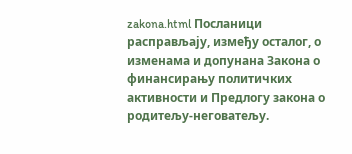zakona.html Посланици расправљају, између осталог, о изменама и допунана Закона о финансирању политичких активности и Предлогу закона о родитељу-неговатељу.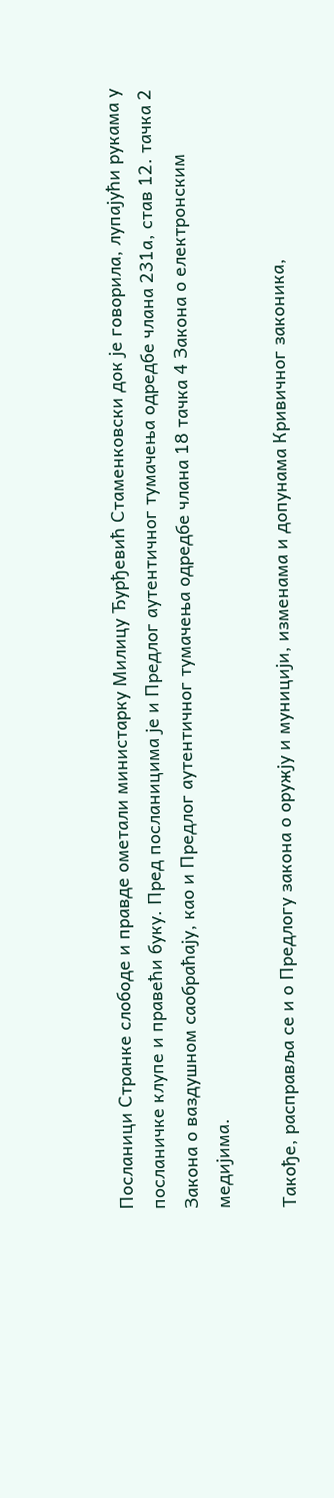Посланици Странке слободе и правде ометали министарку Милицу Ђурђевић Стаменковски док је говорила, лупајући рукама у посланичке клупе и правећи буку. Пред посланицима је и Предлог аутентичног тумачења одредбе члана 231а, став 12. тачка 2 Закона о ваздушном саобраћају, као и Предлог аутентичног тумачења одредбе члана 18 тачка 4 Закона о електронским медијима.

Такође, расправља се и о Предлогу закона о оружју и муницији, изменама и допунама Кривичног законика,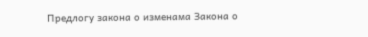Предлогу закона о изменама Закона о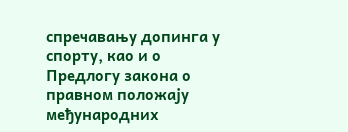спречавању допинга у спорту, као и о Предлогу закона о правном положају међународних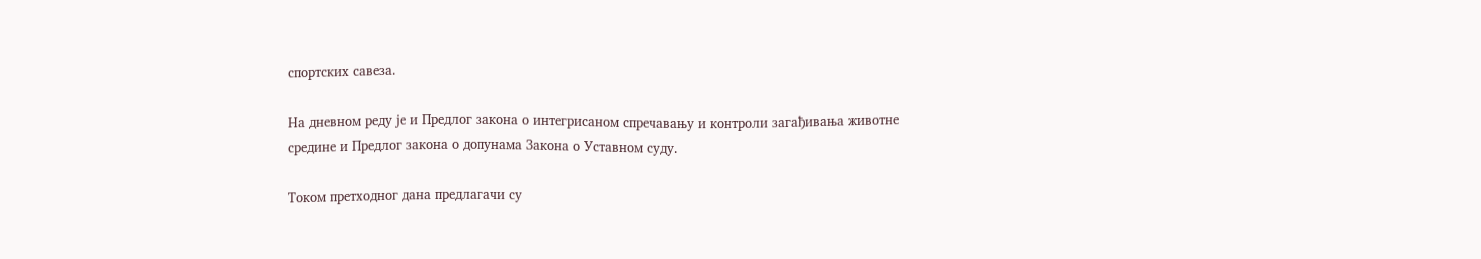спортских савеза.

На дневном реду је и Предлог закона о интегрисаном спречавању и контроли загађивања животне средине и Предлог закона о допунама Закона о Уставном суду.

Током претходног дана предлагачи су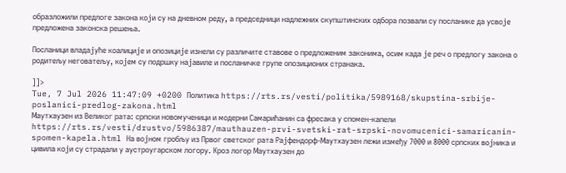образложили предлоге закона који су на дневном реду, а председници надлежних скупштинских одбора позвали су посланике да усвоје предложена законска решења.

Посланици владајуће коалиције и опозиције изнели су различите ставове о предложеним законима, осим када је реч о предлогу закона о родитељу неговатељу, којем су подршку најавиле и посланичке групе опозиционих странака.

]]>
Tue, 7 Jul 2026 11:47:09 +0200 Политика https://rts.rs/vesti/politika/5989168/skupstina-srbije-poslanici-predlog-zakona.html
Маутхаузен из Великог рата: српски новомученици и модерни Самарићанин са фресака у спомен-капели https://rts.rs/vesti/drustvo/5986387/mauthauzen-prvi-svetski-rat-srpski-novomucenici-samaricanin-spomen-kapela.html На војном гробљу из Првог светског рата Рајфендорф-Маутхаузен лежи између 7000 и 8000 српских војника и цивила који су страдали у аустроугарском логору. Кроз логор Маутхаузен до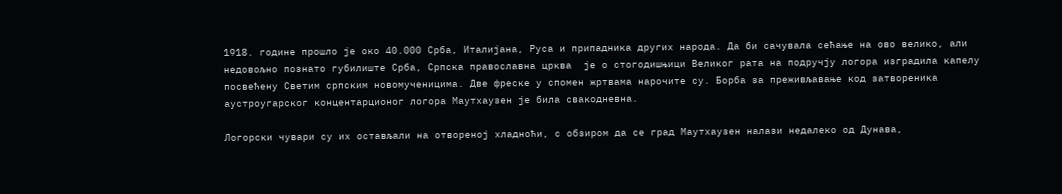1918. године прошло је око 40.000 Срба, Италијана, Руса и припадника других народа. Да би сачувала сећање на ово велико, али недовољно познато губилиште Срба, Српска православна црква  је о стогодишњици Великог рата на подручју логора изградила капелу посвећену Светим српским новомученицима. Две фреске у спомен жртвама нарочите су. Борба за преживљавање код затвореника аустроугарског концентарционог логора Маутхаузен је била свакодневна.

Логорски чувари су их остављали на отвореној хладноћи, с обзиром да се град Маутхаузен налази недалеко од Дунава,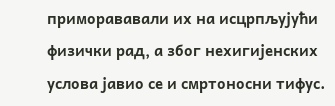приморававали их на исцрпљујући физички рад, а због нехигијенских услова јавио се и смртоносни тифус.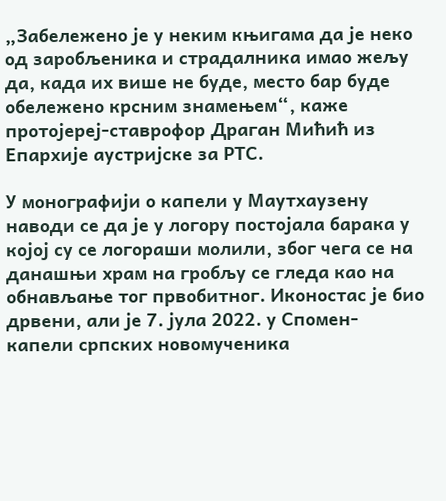„Забележено је у неким књигама да је неко од заробљеника и страдалника имао жељу да, када их више не буде, место бар буде обележено крсним знамењем“, каже протојереј-ставрофор Драган Мићић из Епархије аустријске за РТС.

У монографији о капели у Маутхаузену наводи се да је у логору постојала барака у којој су се логораши молили, због чега се на данашњи храм на гробљу се гледа као на обнављање тог првобитног. Иконостас је био дрвени, али је 7. јула 2022. у Спомен-капели српских новомученика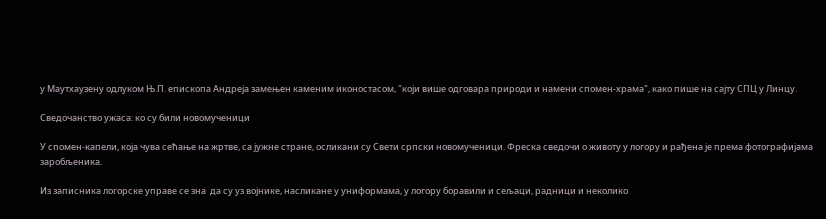у Маутхаузену одлуком Њ.П. епископа Андреја замењен каменим иконостасом, "који више одговара природи и намени спомен-храма", како пише на сајту СПЦ у Линцу.

Сведочанство ужаса: ко су били новомученици

У спомен-капели, која чува сећање на жртве, са јужне стране, осликани су Свети српски новомученици. Фреска сведочи о животу у логору и рађена је према фотографијама заробљеника.

Из записника логорске управе се зна  да су уз војнике, насликане у униформама, у логору боравили и сељаци, радници и неколико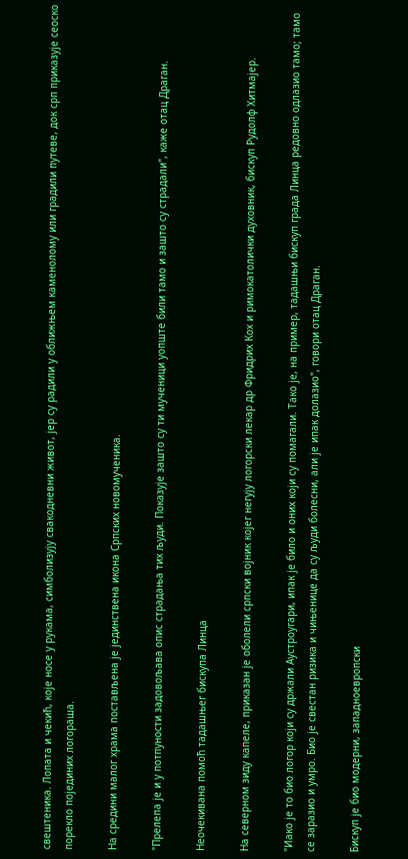свештеника. Лопата и чекић, које носе у рукама, симболизују свакодневни живот, јер су радили у оближњем каменолому или градили путеве, док срп приказује сеоско порекло појединих логораша.

На средини малог храма постављена је јединствена икона Српских новомученика.

"Прелепа је и у потпуности задовољава опис страдања тих људи. Показује зашто су ти мученици уопште били тамо и зашто су страдали", каже отац Драган.

Неочекивана помоћ тадашњег бискупа Линца

На северном зиду капеле, приказан је оболели српски војник којег негују логорски лекар др Фридрих Кох и римокатолички духовник, бискуп Рудолф Хитмајер.

"Иако је то био логор који су држали Аустроугари, ипак је било и оних који су помагали. Тако је, на пример, тадашњи бискуп града Линца редовно одлазио тамо; тамо се заразио и умро. Био је свестан ризика и чињенице да су људи болесни, али је ипак долазио", говори отац Драган.

Бискуп је био модерни, западноевропски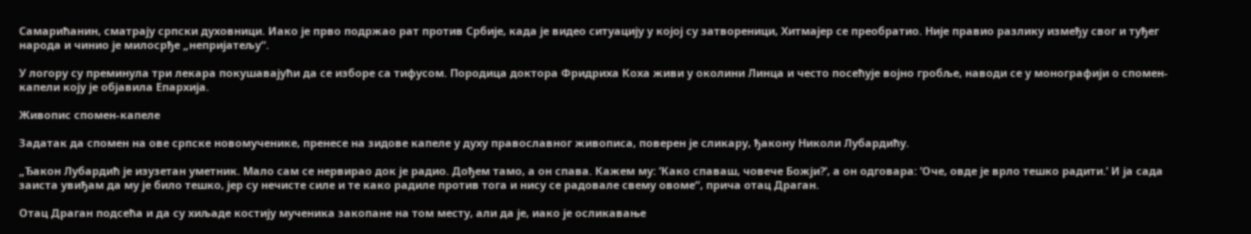Самарићанин, сматрају српски духовници. Иако је прво подржао рат против Србије, када је видео ситуацију у којој су затвореници, Хитмајер се преобратио. Није правио разлику између свог и туђег народа и чинио је милосрђе „непријатељу“.

У логору су преминула три лекара покушавајући да се изборе са тифусом. Породица доктора Фридриха Коха живи у околини Линца и често посећује војно гробље, наводи се у монографији о спомен-капели коју је објавила Епархија.

Живопис спомен-капеле

Задатак да спомен на ове српске новомученике, пренесе на зидове капеле у духу православног живописа, поверен је сликару, ђакону Николи Лубардићу.

„Ђакон Лубардић је изузетан уметник. Мало сам се нервирао док је радио. Дођем тамо, а он спава. Кажем му: ’Како спаваш, човече Божји?’, а он одговара: ’Оче, овде је врло тешко радити.’ И ја сада заиста увиђам да му је било тешко, јер су нечисте силе и те како радиле против тога и нису се радовале свему овоме“, прича отац Драган.

Отац Драган подсећа и да су хиљаде костију мученика закопане на том месту, али да је, иако је осликавање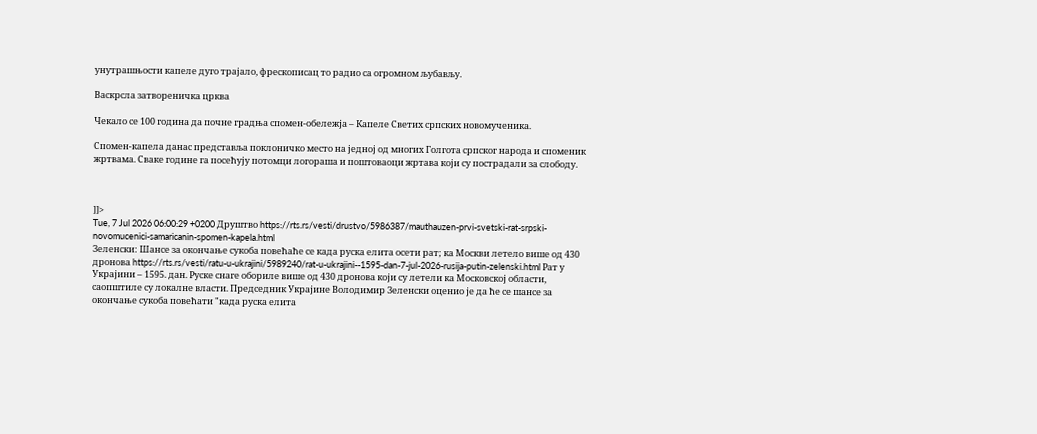унутрашњости капеле дуго трајало, фрескописац то радио са огромном љубављу.

Васкрсла затвореничка црква

Чекало се 100 година да почне градња спомен-обележја – Капеле Светих српских новомученика.

Спомен-капела данас представља поклоничко место на једној од многих Голгота српског народа и споменик жртвама. Сваке године га посећују потомци логораша и поштоваоци жртава који су пострадали за слободу.



]]>
Tue, 7 Jul 2026 06:00:29 +0200 Друштво https://rts.rs/vesti/drustvo/5986387/mauthauzen-prvi-svetski-rat-srpski-novomucenici-samaricanin-spomen-kapela.html
Зеленски: Шансе за окончање сукоба повећаће се када руска елита осети рат; ка Москви летело више од 430 дронова https://rts.rs/vesti/ratu-u-ukrajini/5989240/rat-u-ukrajini--1595-dan-7-jul-2026-rusija-putin-zelenski.html Рат у Украјини – 1595. дан. Руске снаге обориле више од 430 дронова који су летели ка Московској области, саопштиле су локалне власти. Председник Украјине Володимир Зеленски оценио је да ће се шансе за окончање сукоба повећати "када руска елита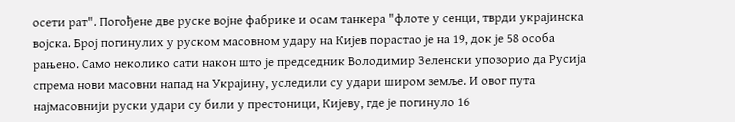осети рат". Погођене две руске војне фабрике и осам танкера "флоте у сенци, тврди украјинска војска. Број погинулих у руском масовном удару на Кијев порастао је на 19, док је 58 особа рањено. Само неколико сати након што је председник Володимир Зеленски упозорио да Русија спрема нови масовни напад на Украјину, уследили су удари широм земље. И овог пута најмасовнији руски удари су били у престоници, Кијеву, где је погинуло 16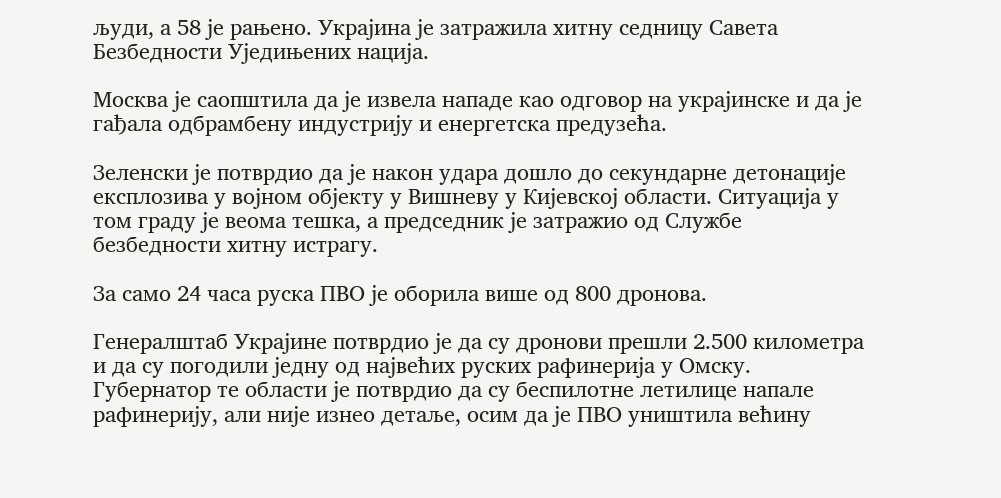људи, а 58 је рањено. Украјина је затражила хитну седницу Савета Безбедности Уједињених нација.

Москва је саопштила да је извела нападе као одговор на украјинске и да је гађала одбрамбену индустрију и енергетска предузећа.

Зеленски је потврдио да је након удара дошло до секундарне детонације експлозива у војном објекту у Вишневу у Кијевској области. Ситуација у том граду је веома тешка, а председник је затражио од Службе безбедности хитну истрагу.

За само 24 часа руска ПВО је оборила више од 800 дронова.

Генералштаб Украјине потврдио је да су дронови прешли 2.500 километра и да су погодили једну од највећих руских рафинерија у Омску. Губернатор те области је потврдио да су беспилотне летилице напале рафинерију, али није изнео детаље, осим да је ПВО уништила већину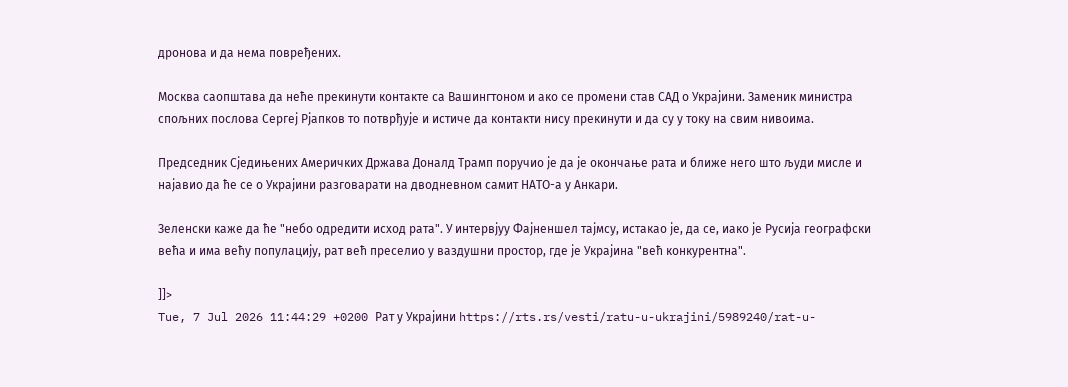дронова и да нема повређених.

Москва саопштава да неће прекинути контакте са Вашингтоном и ако се промени став САД о Украјини. Заменик министра спољних послова Сергеј Рјапков то потврђује и истиче да контакти нису прекинути и да су у току на свим нивоима.

Председник Сједињених Америчких Држава Доналд Трамп поручио је да је окончање ратa и ближе него што људи мисле и најавио да ће се о Украјини разговарати на дводневном самит НАТО-а у Анкари.

Зеленски каже да ће "небо одредити исход рата". У интервјуу Фајненшел тајмсу, истакао је, да се, иако је Русија географски већа и има већу популацију, рат већ преселио у ваздушни простор, где је Украјина "већ конкурентна".

]]>
Tue, 7 Jul 2026 11:44:29 +0200 Рат у Украјини https://rts.rs/vesti/ratu-u-ukrajini/5989240/rat-u-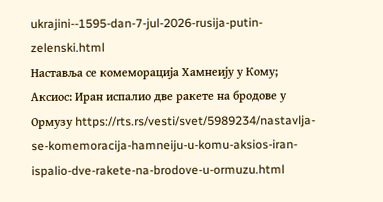ukrajini--1595-dan-7-jul-2026-rusija-putin-zelenski.html
Наставља се комеморација Хамнеију у Кому; Аксиос: Иран испалио две ракете на бродове у Ормузу https://rts.rs/vesti/svet/5989234/nastavlja-se-komemoracija-hamneiju-u-komu-aksios-iran-ispalio-dve-rakete-na-brodove-u-ormuzu.html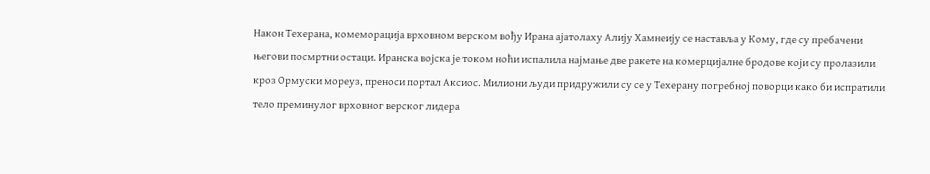Након Техерана, комеморација врховном верском вођу Ирана ајатолаху Алију Хамнеију се наставља у Кому, где су пребачени његови посмртни остаци. Иранска војска је током ноћи испалила најмање две ракете на комерцијалне бродове који су пролазили кроз Ормуски мореуз, преноси портал Аксиос. Милиони људи придружили су се у Техерану погребној поворци како би испратили тело преминулог врховног верског лидера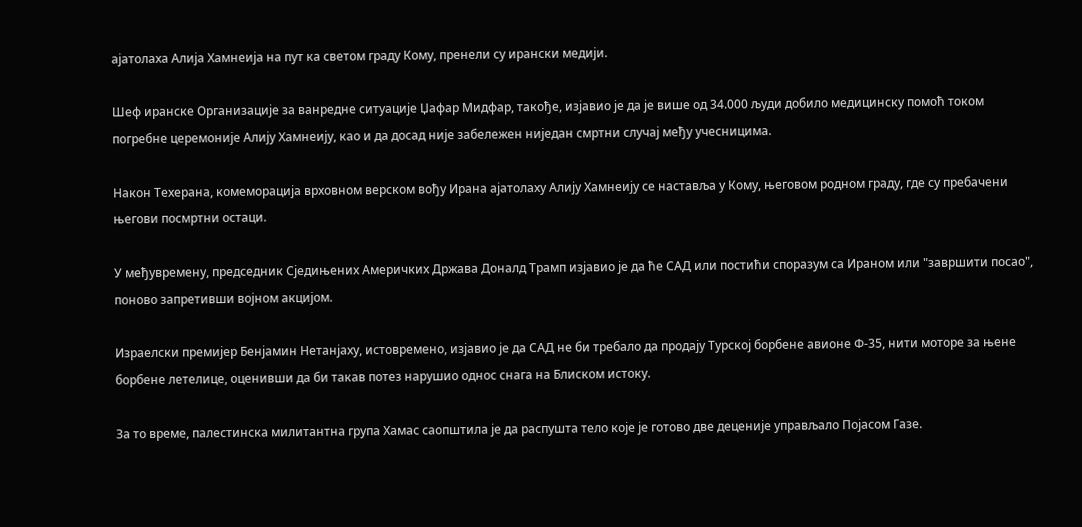ајатолаха Алија Хамнеија на пут ка светом граду Кому, пренели су ирански медији.

Шеф иранске Организације за ванредне ситуације Џафар Мидфар, такође, изјавио је да је више од 34.000 људи добило медицинску помоћ током погребне церемоније Алију Хамнеију, као и да досад није забележен ниједан смртни случај међу учесницима.

Након Техерана, комеморација врховном верском вођу Ирана ајатолаху Алију Хамнеију се наставља у Кому, његовом родном граду, где су пребачени његови посмртни остаци.

У међувремену, председник Сједињених Америчких Држава Доналд Трамп изјавио је да ће САД или постићи споразум са Ираном или "завршити посао", поново запретивши војном акцијом.

Израелски премијер Бенјамин Нетанјаху, истовремено, изјавио је да САД не би требало да продају Турској борбене авионе Ф-35, нити моторе за њене борбене летелице, оценивши да би такав потез нарушио однос снага на Блиском истоку.

За то време, палестинска милитантна група Хамас саопштила је да распушта тело које је готово две деценије управљало Појасом Газе.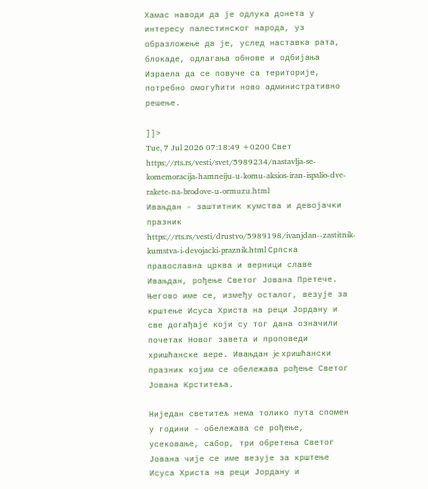Хамас наводи да је одлука донета у интересу палестинског народа, уз образложење да је, услед наставка рата, блокаде, одлагања обнове и одбијања Израела да се повуче са територије, потребно омогућити ново административно решење.

]]>
Tue, 7 Jul 2026 07:18:49 +0200 Свет https://rts.rs/vesti/svet/5989234/nastavlja-se-komemoracija-hamneiju-u-komu-aksios-iran-ispalio-dve-rakete-na-brodove-u-ormuzu.html
Ивањдан – заштитник кумства и девојачки празник https://rts.rs/vesti/drustvo/5989198/ivanjdan--zastitnik-kumstva-i-devojacki-praznik.html Српска православна црква и верници славе Ивањдан, рођење Светог Јована Претече. Његово име се, између осталог, везује за крштење Исуса Христа на реци Јордану и све догађаје који су тог дана означили почетак Новог завета и проповеди хришћанске вере. Ивањдан je хришћански празник којим се обележава рођење Светог Јована Крститеља.

Ниједан светитељ нема толико пута спомен у години – обележава се рођење, усековање, сабор, три обретења Светог Јована чије се име везује за крштење Исуса Христа на реци Јордану и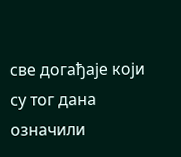све догађаје који су тог дана означили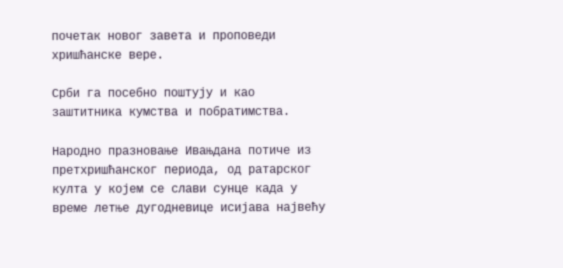почетак новог завета и проповеди хришћанске вере.

Срби га посебно поштују и као заштитника кумства и побратимства.

Народно празновање Ивањдана потиче из претхришћанског периода, од ратарског култа у којем се слави сунце када у време летње дугодневице исијава највећу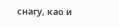снагу, као и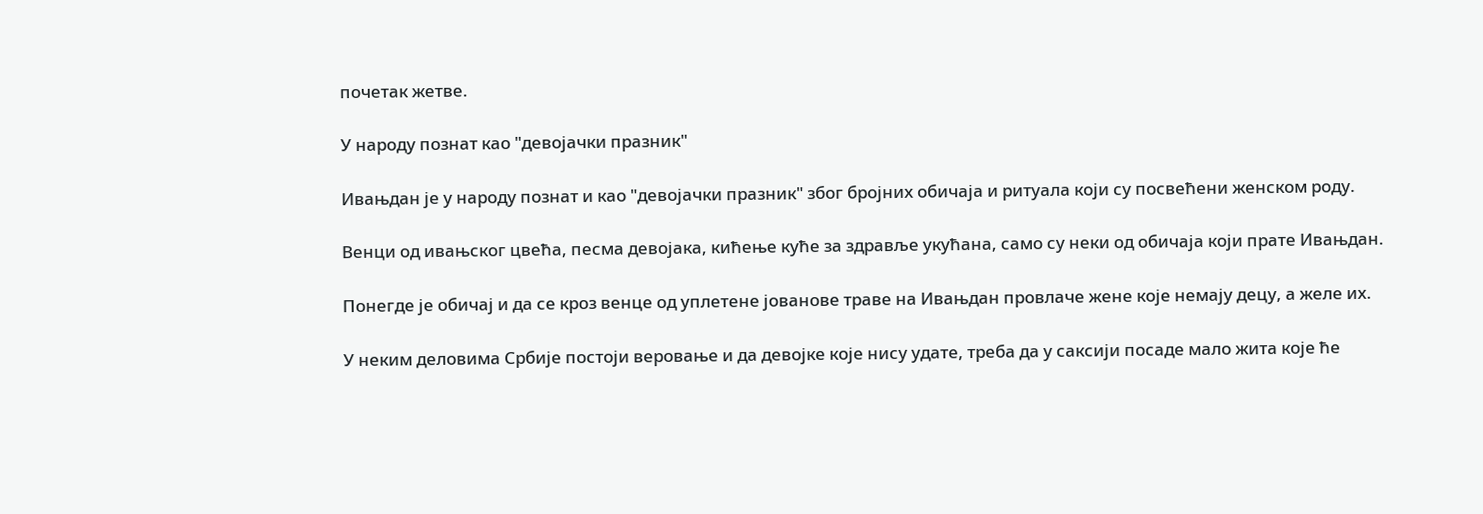почетак жетве.

У народу познат као "девојачки празник"

Ивањдан је у народу познат и као "девојачки празник" због бројних обичаја и ритуала који су посвећени женском роду.

Венци од ивањског цвећа, песма девојака, кићење куће за здравље укућана, само су неки од обичаја који прате Ивањдан.

Понегде је обичај и да се кроз венце од уплетене јованове траве на Ивањдан провлаче жене које немају децу, а желе их.

У неким деловима Србије постоји веровање и да девојке које нису удате, треба да у саксији посаде мало жита које ће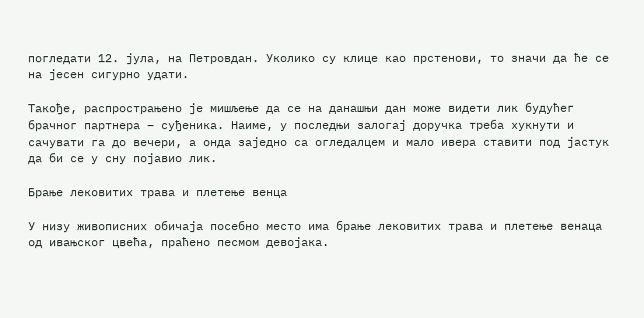погледати 12. јула, на Петровдан. Уколико су клице као прстенови, то значи да ће се на јесен сигурно удати.

Такође, распрострањено је мишљење да се на данашњи дан може видети лик будућег брачног партнера – суђеника. Наиме, у последњи залогај доручка треба хукнути и сачувати га до вечери, а онда заједно са огледалцем и мало ивера ставити под јастук да би се у сну појавио лик.

Брање лековитих трава и плетење венца

У низу живописних обичаја посебно место има брање лековитих трава и плетење венаца од ивањског цвећа, праћено песмом девојака.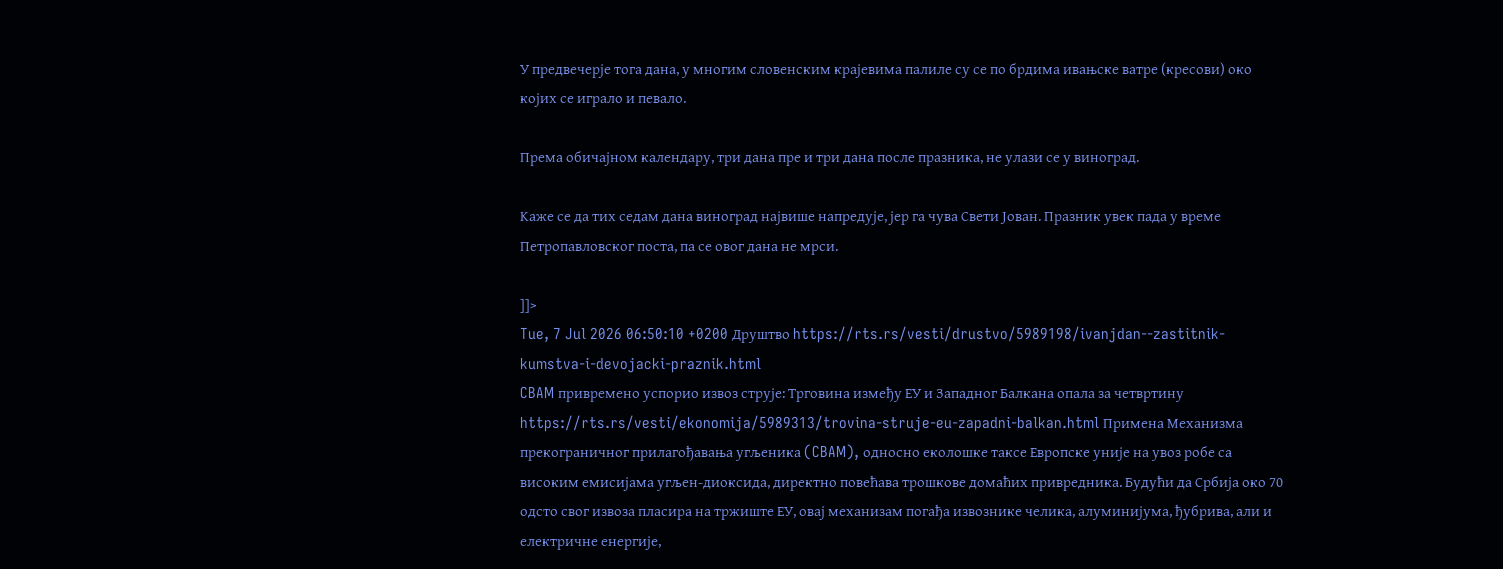У предвечерје тога дана, у многим словенским крајевима палиле су се по брдима ивањске ватре (кресови) око којих се играло и певало.

Према обичајном календару, три дана пре и три дана после празника, не улази се у виноград.

Kаже се да тих седам дана виноград највише напредује, јер га чува Свети Јован. Празник увек пада у време Петропавловског поста, па се овог дана не мрси.

]]>
Tue, 7 Jul 2026 06:50:10 +0200 Друштво https://rts.rs/vesti/drustvo/5989198/ivanjdan--zastitnik-kumstva-i-devojacki-praznik.html
CBAM привремено успорио извоз струје: Трговина између ЕУ и Западног Балкана опала за четвртину https://rts.rs/vesti/ekonomija/5989313/trovina-struje-eu-zapadni-balkan.html Примена Механизма прекограничног прилагођавања угљеника (CBAM), односно еколошке таксе Европске уније на увоз робе са високим емисијама угљен-диоксида, директно повећава трошкове домаћих привредника. Будући да Србија око 70 одсто свог извоза пласира на тржиште ЕУ, овај механизам погађа извознике челика, алуминијума, ђубрива, али и електричне енергије,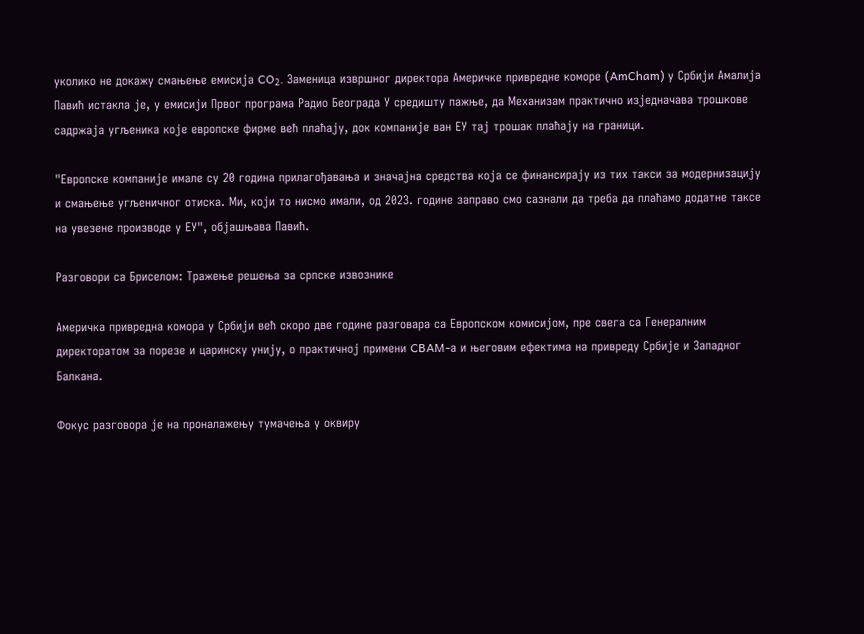уколико не докажу смањење емисија CO₂. Заменица извршног директора Америчке привредне коморе (AmCham) у Србији Амалија Павић истакла је, у емисији Првог програма Радио Београда У средишту пажње, да Механизам практично изједначава трошкове садржаја угљеника које европске фирме већ плаћају, док компаније ван ЕУ тај трошак плаћају на граници.

"Европске компаније имале су 20 година прилагођавања и значајна средства која се финансирају из тих такси за модернизацију и смањење угљеничног отиска. Ми, који то нисмо имали, од 2023. године заправо смо сазнали да треба да плаћамо додатне таксе на увезене производе у ЕУ", објашњава Павић.

Разговори са Бриселом: Тражење решења за српске извознике

Америчка привредна комора у Србији већ скоро две године разговара са Европском комисијом, пре свега са Генералним директоратом за порезе и царинску унију, о практичној примени CBAM-а и његовим ефектима на привреду Србије и Западног Балкана.

Фокус разговора је на проналажењу тумачења у оквиру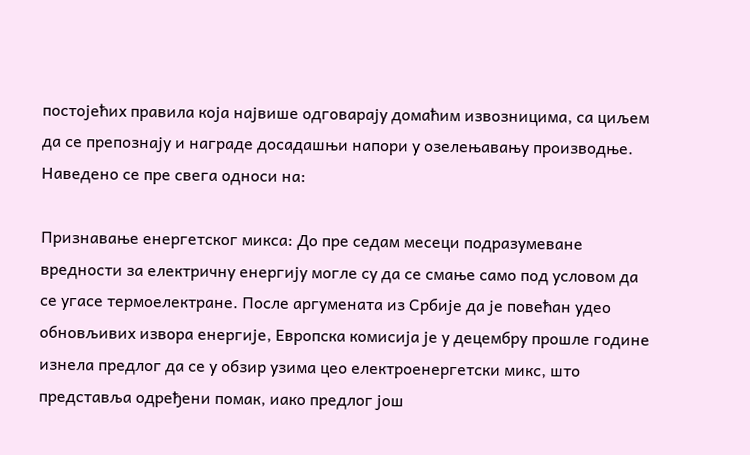постојећих правила која највише одговарају домаћим извозницима, са циљем да се препознају и награде досадашњи напори у озелењавању производње. Наведено се пре свега односи на:

Признавање енергетског микса: До пре седам месеци подразумеване вредности за електричну енергију могле су да се смање само под условом да се угасе термоелектране. После аргумената из Србије да је повећан удео обновљивих извора енергије, Европска комисија је у децембру прошле године изнела предлог да се у обзир узима цео електроенергетски микс, што представља одређени помак, иако предлог још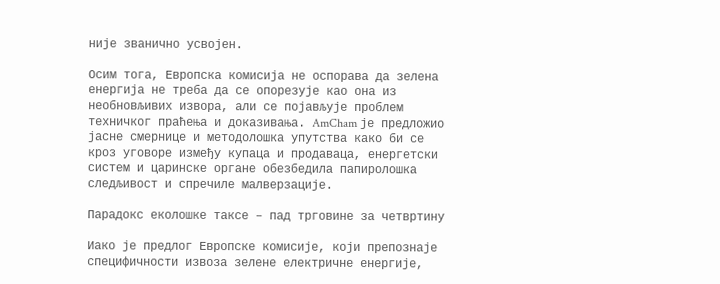није званично усвојен.

Осим тога, Европска комисија не оспорава да зелена енергија не треба да се опорезује као она из необновљивих извора, али се појављује проблем техничког праћења и доказивања. AmCham је предложио јасне смернице и методолошка упутства како би се кроз уговоре између купаца и продаваца, енергетски систем и царинске органе обезбедила папиролошка следљивост и спречиле малверзације.

Парадокс еколошке таксе – пад трговине за четвртину

Иако је предлог Европске комисије, који препознаје специфичности извоза зелене електричне енергије,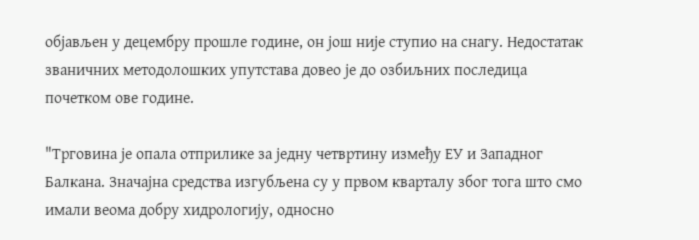објављен у децембру прошле године, он још није ступио на снагу. Недостатак званичних методолошких упутстава довео је до озбиљних последица почетком ове године.

"Трговина је опала отприлике за једну четвртину између ЕУ и Западног Балкана. Значајна средства изгубљена су у првом кварталу због тога што смо имали веома добру хидрологију, односно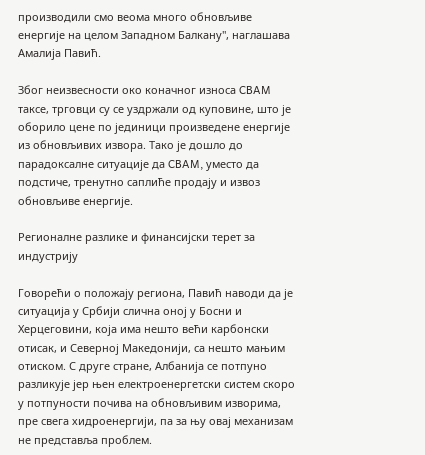производили смо веома много обновљиве енергије на целом Западном Балкану", наглашава Амалија Павић.

Због неизвесности око коначног износа CBAM таксе, трговци су се уздржали од куповине, што је оборило цене по јединици произведене енергије из обновљивих извора. Тако је дошло до парадоксалне ситуације да CBAM, уместо да подстиче, тренутно саплиће продају и извоз обновљиве енергије.

Регионалне разлике и финансијски терет за индустрију

Говорећи о положају региона, Павић наводи да је ситуација у Србији слична оној у Босни и Херцеговини, која има нешто већи карбонски отисак, и Северној Македонији, са нешто мањим отиском. С друге стране, Албанија се потпуно разликује јер њен електроенергетски систем скоро у потпуности почива на обновљивим изворима, пре свега хидроенергији, па за њу овај механизам не представља проблем.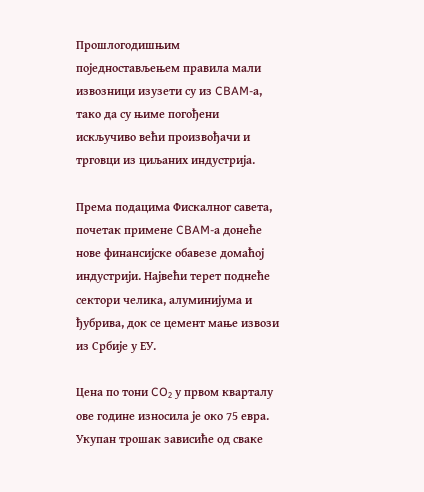Прошлогодишњим поједностављењем правила мали извозници изузети су из CBAM-а, тако да су њиме погођени искључиво већи произвођачи и трговци из циљаних индустрија.

Према подацима Фискалног савета, почетак примене CBAM-а донеће нове финансијске обавезе домаћој индустрији. Највећи терет поднеће сектори челика, алуминијума и ђубрива, док се цемент мање извози из Србије у ЕУ.

Цена по тони CO₂ у првом кварталу ове године износила је око 75 евра. Укупан трошак зависиће од сваке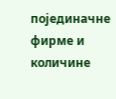појединачне фирме и количине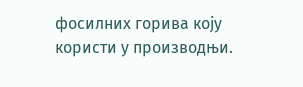фосилних горива коју користи у производњи.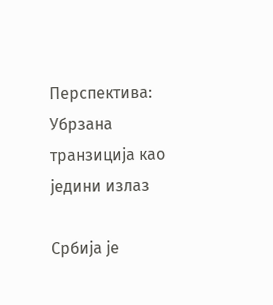Перспектива: Убрзана транзиција као једини излаз

Србија је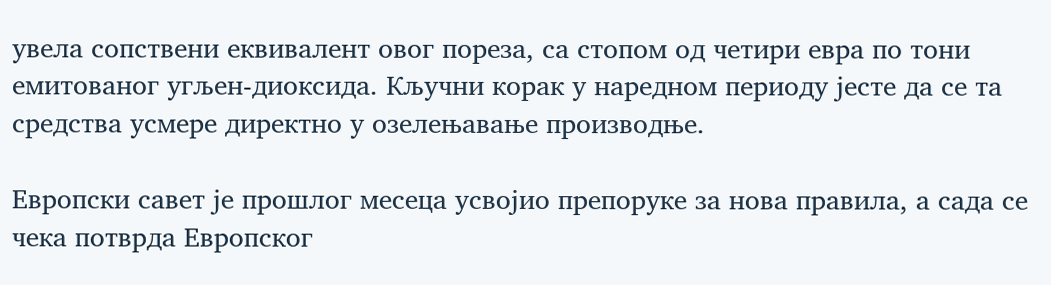увела сопствени еквивалент овог пореза, са стопом од четири евра по тони емитованог угљен-диоксида. Кључни корак у наредном периоду јесте да се та средства усмере директно у озелењавање производње.

Европски савет је прошлог месеца усвојио препоруке за нова правила, а сада се чека потврда Европског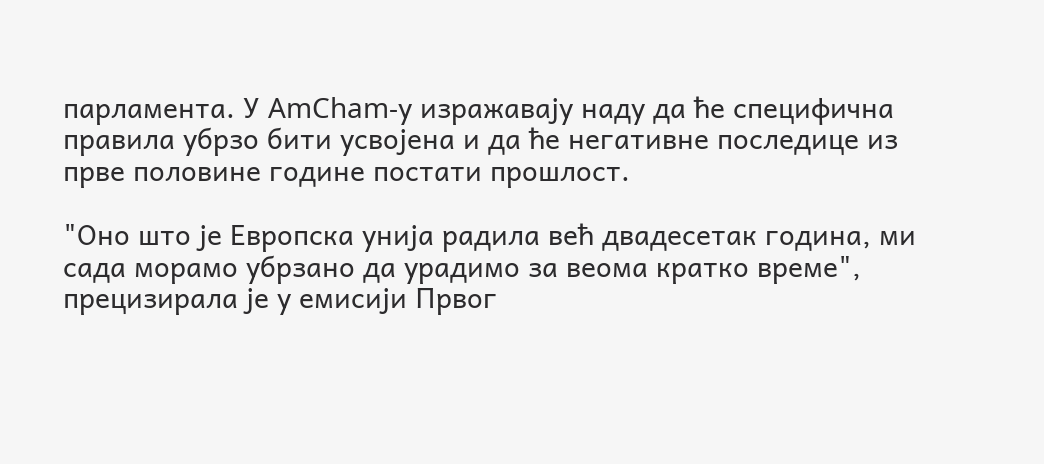парламента. У AmCham-у изражавају наду да ће специфична правила убрзо бити усвојена и да ће негативне последице из прве половине године постати прошлост.

"Оно што је Европска унија радила већ двадесетак година, ми сада морамо убрзано да урадимо за веома кратко време", прецизирала је у емисији Првог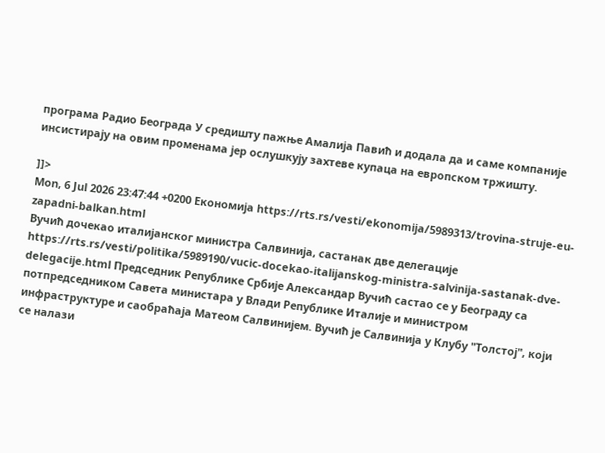програма Радио Београда У средишту пажње Амалија Павић и додала да и саме компаније инсистирају на овим променама јер ослушкују захтеве купаца на европском тржишту.

]]>
Mon, 6 Jul 2026 23:47:44 +0200 Економија https://rts.rs/vesti/ekonomija/5989313/trovina-struje-eu-zapadni-balkan.html
Вучић дочекао италијанског министра Салвинија, састанак две делегације https://rts.rs/vesti/politika/5989190/vucic-docekao-italijanskog-ministra-salvinija-sastanak-dve-delegacije.html Председник Републике Србије Александар Вучић састао се у Београду са потпредседником Савета министара у Влади Републике Италије и министром инфраструктуре и саобраћаја Матеом Салвинијем. Вучић је Салвинија у Клубу "Толстој", који се налази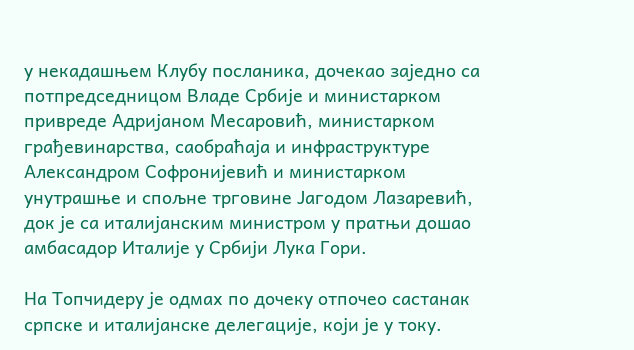у некадашњем Клубу посланика, дочекао заједно са потпредседницом Владе Србије и министарком привреде Адријаном Месаровић, министарком грађевинарства, саобраћаја и инфраструктуре Александром Софронијевић и министарком унутрашње и спољне трговине Јагодом Лазаревић, док је са италијанским министром у пратњи дошао амбасадор Италије у Србији Лука Гори.

На Топчидеру је одмах по дочеку отпочео састанак српске и италијанске делегације, који је у току.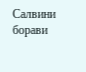Салвини борави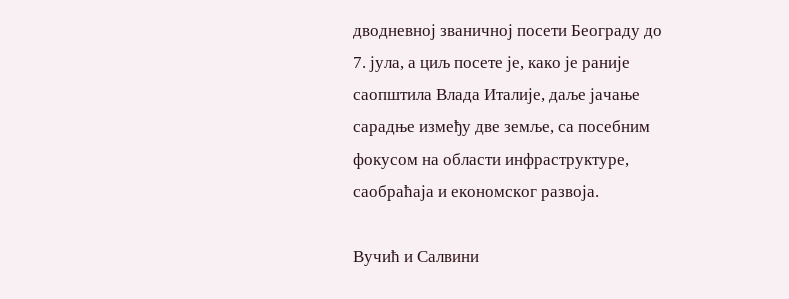дводневној званичној посети Београду до 7. јула, а циљ посете је, како је раније саопштила Влада Италије, даље јачање сарадње између две земље, са посебним фокусом на области инфраструктуре, саобраћаја и економског развоја.

Вучић и Салвини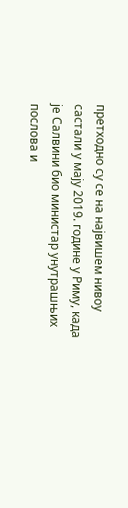претходно су се на највишем нивоу састали у мају 2019. године у Риму, када је Салвини био министар унутрашњих послова и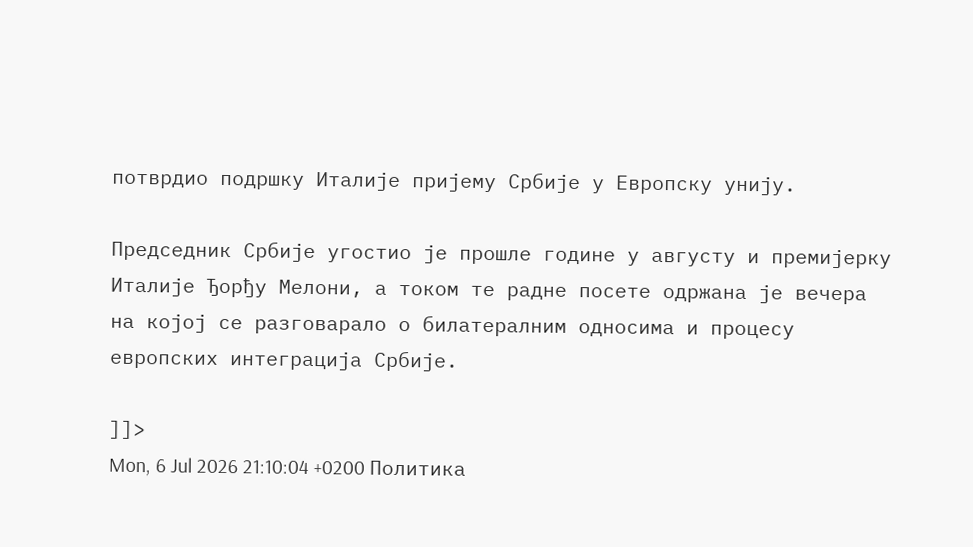потврдио подршку Италије пријему Србије у Европску унију.

Председник Србије угостио је прошле године у августу и премијерку Италије Ђорђу Мелони, а током те радне посете одржана је вечера на којој се разговарало о билатералним односима и процесу европских интеграција Србије.

]]>
Mon, 6 Jul 2026 21:10:04 +0200 Политика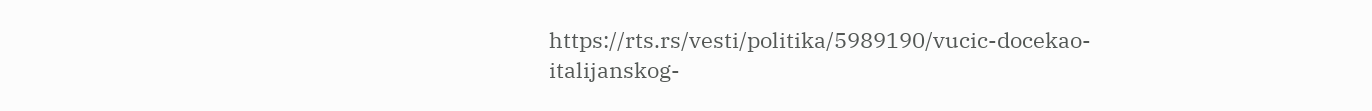https://rts.rs/vesti/politika/5989190/vucic-docekao-italijanskog-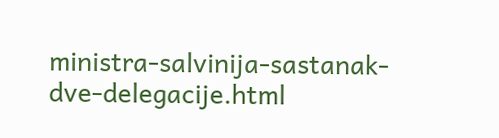ministra-salvinija-sastanak-dve-delegacije.html